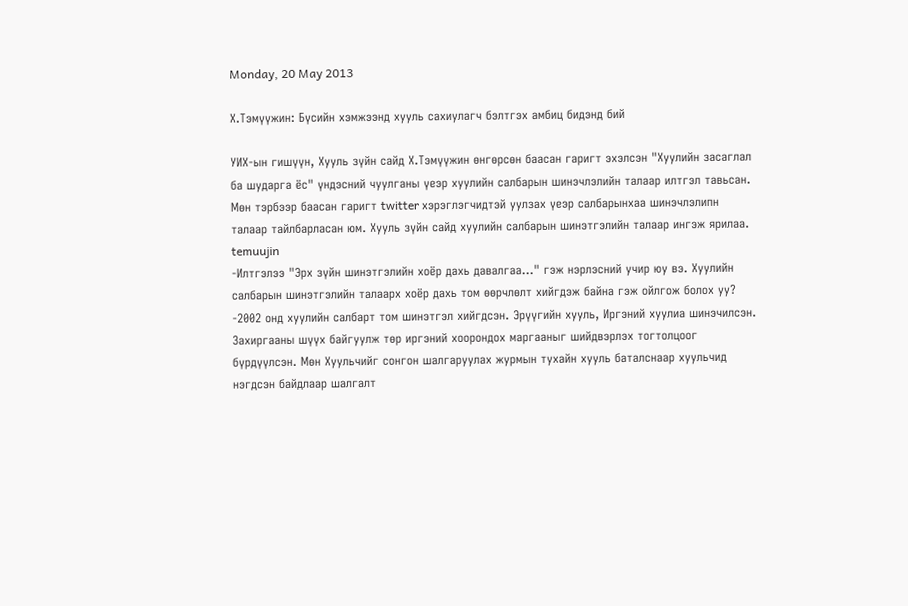Monday, 20 May 2013

Х.Тэмүүжин: Бүсийн хэмжээнд хууль сахиулагч бэлтгэх амбиц бидэнд бий

УИХ-ын гишүүн, Хууль зүйн сайд Х.Тэмүүжин өнгөрсөн баасан гаригт эхэлсэн "Хуулийн засаглал ба шударга ёс" үндэсний чуулганы үеэр хуулийн салбарын шинэчлэлийн талаар илтгэл тавьсан. Мөн тэрбээр баасан гаригт twitter хэрэглэгчидтэй уулзах үеэр салбарынхаа шинэчлэлипн талаар тайлбарласан юм. Хууль зүйн сайд хуулийн салбарын шинэтгэлийн талаар ингэж ярилаа.
temuujin
-Илтгэлээ "Эрх зүйн шинэтгэлийн хоёр дахь давалгаа..." гэж нэрлэсний учир юу вэ. Хуулийн салбарын шинэтгэлийн талаарх хоёр дахь том өөрчлөлт хийгдэж байна гэж ойлгож болох уу?
-2002 онд хуулийн салбарт том шинэтгэл хийгдсэн. Эрүүгийн хууль, Иргэний хуулиа шинэчилсэн. Захиргааны шүүх байгуулж төр иргэний хоорондох маргааныг шийдвэрлэх тогтолцоог бүрдүүлсэн. Мөн Хуульчийг сонгон шалгаруулах журмын тухайн хууль баталснаар хуульчид нэгдсэн байдлаар шалгалт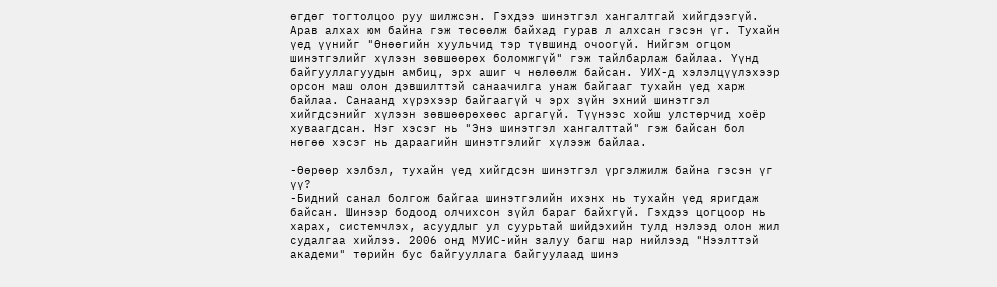өгдөг тогтолцоо руу шилжсэн. Гэхдээ шинэтгэл хангалтгай хийгдээгүй. Арав алхах юм байна гэж төсөөлж байхад гурав л алхсан гэсэн үг. Тухайн үед үүнийг "Өнөөгийн хуульчид тэр түвшинд очоогүй. Нийгэм огцом шинэтгэлийг хүлээн зөвшөөрөх боломжгүй" гэж тайлбарлаж байлаа. Үүнд байгууллагуудын амбиц, эрх ашиг ч нөлөөлж байсан. УИХ-д хэлэлцүүлэхээр орсон маш олон дэвшилттэй санаачилга унаж байгааг тухайн үед харж байлаа. Санаанд хүрэхээр байгаагүй ч эрх зүйн эхний шинэтгэл хийгдсэнийг хүлээн зөвшөөрөхөөс аргагүй. Түүнээс хойш улстөрчид хоёр хуваагдсан. Нэг хэсэг нь "Энэ шинэтгэл хангалттай" гэж байсан бол нөгөө хэсэг нь дараагийн шинэтгэлийг хүлээж байлаа.

-Өөрөөр хэлбэл, тухайн үед хийгдсэн шинэтгэл үргэлжилж байна гэсэн үг үү?
-Бидний санал болгож байгаа шинэтгэлийн ихэнх нь тухайн үед яригдаж байсан. Шинээр бодоод олчихсон зүйл бараг байхгүй. Гэхдээ цогцоор нь харах, системчлэх, асуудлыг ул суурьтай шийдэхийн тулд нэлээд олон жил судалгаа хийлээ. 2006 онд МУИС-ийн залуу багш нар нийлээд "Нээлттэй академи" төрийн бус байгууллага байгуулаад шинэ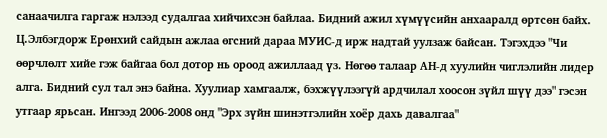санаачилга гаргаж нэлээд судалгаа хийчихсэн байлаа. Бидний ажил хүмүүсийн анхааралд өртсөн байх. Ц.Элбэгдорж Ерөнхий сайдын ажлаа өгсний дараа МУИС-д ирж надтай уулзаж байсан. Тэгэхдээ "Чи өөрчлөлт хийе гэж байгаа бол дотор нь ороод ажиллаад үз. Нөгөө талаар АН-д хуулийн чиглэлийн лидер алга. Бидний сул тал энэ байна. Хуулиар хамгаалж, бэхжүүлээгүй ардчилал хоосон зүйл шүү дээ" гэсэн утгаар ярьсан. Ингээд 2006-2008 онд "Эрх зүйн шинэтгэлийн хоёр дахь давалгаа"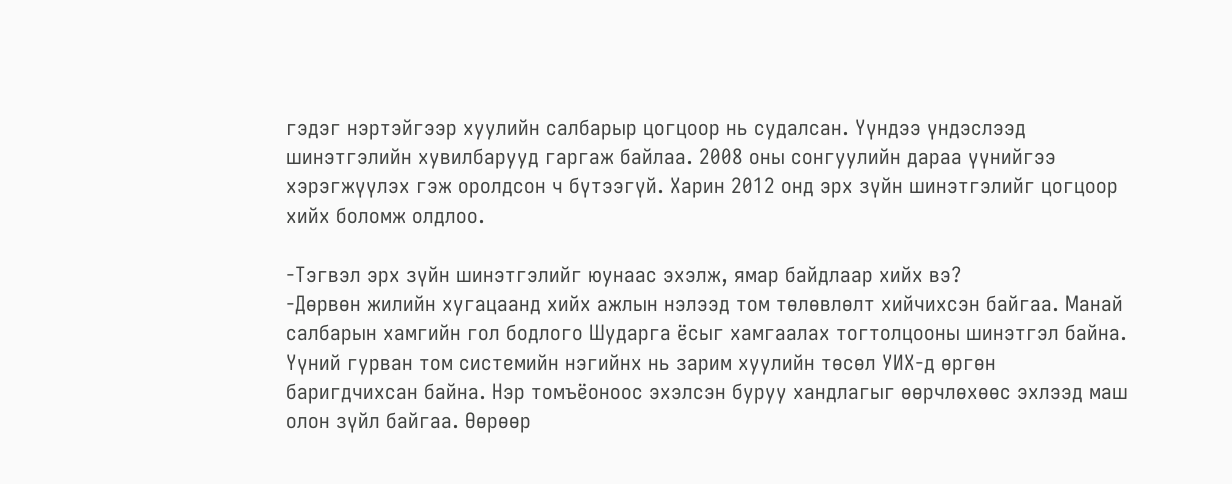гэдэг нэртэйгээр хуулийн салбарыр цогцоор нь судалсан. Үүндээ үндэслээд шинэтгэлийн хувилбарууд гаргаж байлаа. 2008 оны сонгуулийн дараа үүнийгээ хэрэгжүүлэх гэж оролдсон ч бүтээгүй. Харин 2012 онд эрх зүйн шинэтгэлийг цогцоор хийх боломж олдлоо.

-Тэгвэл эрх зүйн шинэтгэлийг юунаас эхэлж, ямар байдлаар хийх вэ?
-Дөрвөн жилийн хугацаанд хийх ажлын нэлээд том төлөвлөлт хийчихсэн байгаа. Манай салбарын хамгийн гол бодлого Шударга ёсыг хамгаалах тогтолцооны шинэтгэл байна. Үүний гурван том системийн нэгийнх нь зарим хуулийн төсөл УИХ-д өргөн баригдчихсан байна. Нэр томъёоноос эхэлсэн буруу хандлагыг өөрчлөхөөс эхлээд маш олон зүйл байгаа. Өөрөөр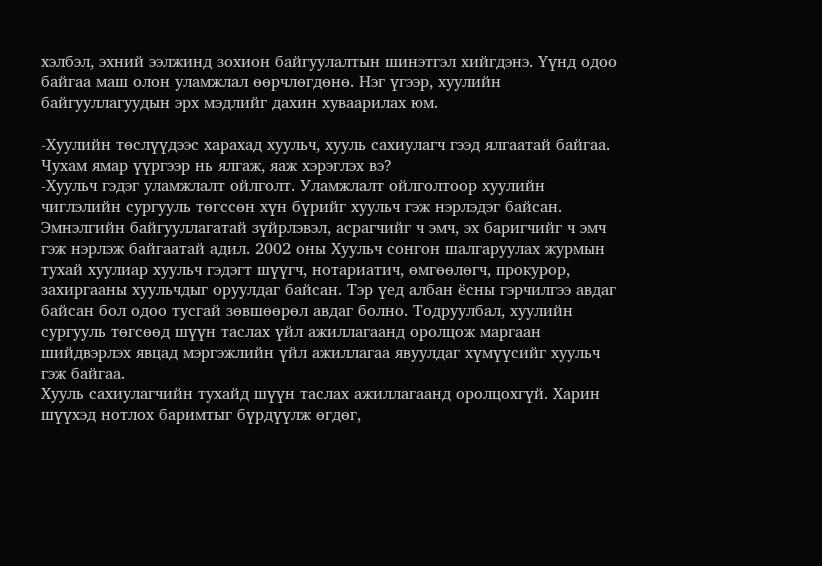хэлбэл, эхний ээлжинд зохион байгуулалтын шинэтгэл хийгдэнэ. Үүнд одоо байгаа маш олон уламжлал өөрчлөгдөнө. Нэг үгээр, хуулийн байгууллагуудын эрх мэдлийг дахин хуваарилах юм.

-Хуулийн төслүүдээс харахад хуульч, хууль сахиулагч гээд ялгаатай байгаа. Чухам ямар үүргээр нь ялгаж, яаж хэрэглэх вэ?
-Хуульч гэдэг уламжлалт ойлголт. Уламжлалт ойлголтоор хуулийн чиглэлийн сургууль төгссөн хүн бүрийг хуульч гэж нэрлэдэг байсан. Эмнэлгийн байгууллагатай зүйрлэвэл, асрагчийг ч эмч, эх баригчийг ч эмч гэж нэрлэж байгаатай адил. 2002 оны Хуульч сонгон шалгаруулах журмын тухай хуулиар хуульч гэдэгт шүүгч, нотариатич, өмгөөлөгч, прокурор, захиргааны хуульчдыг оруулдаг байсан. Тэр үед албан ёсны гэрчилгээ авдаг байсан бол одоо тусгай зөвшөөрөл авдаг болно. Тодруулбал, хуулийн сургууль төгсөөд шүүн таслах үйл ажиллагаанд оролцож маргаан шийдвэрлэх явцад мэргэжлийн үйл ажиллагаа явуулдаг хүмүүсийг хуульч гэж байгаа.
Хууль сахиулагчийн тухайд шүүн таслах ажиллагаанд оролцохгүй. Харин шүүхэд нотлох баримтыг бүрдүүлж өгдөг,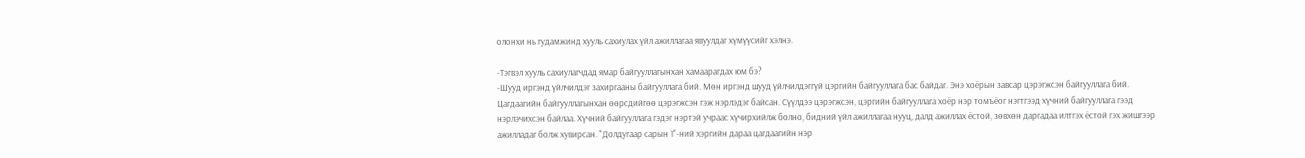олонхи нь гудамжинд хууль сахиулах үйл ажиллагаа явуулдаг хүмүүсийг хэлнэ.

-Тэгвэл хууль сахиулагчдад ямар байгууллагынхан хамаарагдах юм бэ?
-Шууд иргэнд үйлчилдэг захиргааны байгууллага бий. Мөн иргэнд шууд үйлчилдэггүй цэргийн байгууллага бас байдаг. Энэ хоёрын завсар цэрэгжсэн байгууллага бий. Цагдаагийн байгууллагынхан өөрсдийгөө цэрэгжсэн гэж нэрлэдэг байсан. Сүүлдээ цэрэгжсэн, цэргийн байгууллага хоёр нэр томъёог нэгтгээд хүчний байгууллага гээд нэрлэчихсэн байлаа. Хүчний байгууллага гэдэг нэртэй учраас хүчирхийлж болно, бидний үйл ажиллагаа нууц, далд ажиллах ёстой, зөвхөн даргадаа илтгэх ёстой гэх жишгээр ажилладаг болж хувирсан. "Долдугаар сарын 1"-ний хэргийн дараа цагдаагийн нэр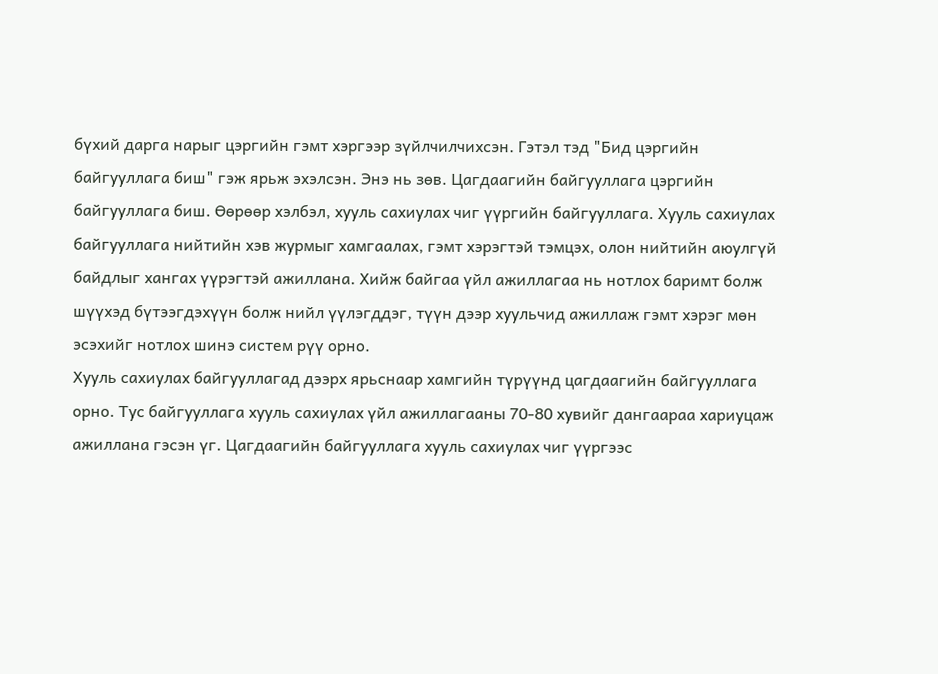бүхий дарга нарыг цэргийн гэмт хэргээр зүйлчилчихсэн. Гэтэл тэд "Бид цэргийн байгууллага биш" гэж ярьж эхэлсэн. Энэ нь зөв. Цагдаагийн байгууллага цэргийн байгууллага биш. Өөрөөр хэлбэл, хууль сахиулах чиг үүргийн байгууллага. Хууль сахиулах байгууллага нийтийн хэв журмыг хамгаалах, гэмт хэрэгтэй тэмцэх, олон нийтийн аюулгүй байдлыг хангах үүрэгтэй ажиллана. Хийж байгаа үйл ажиллагаа нь нотлох баримт болж шүүхэд бүтээгдэхүүн болж нийл үүлэгддэг, түүн дээр хуульчид ажиллаж гэмт хэрэг мөн эсэхийг нотлох шинэ систем рүү орно.
Хууль сахиулах байгууллагад дээрх ярьснаар хамгийн түрүүнд цагдаагийн байгууллага орно. Тус байгууллага хууль сахиулах үйл ажиллагааны 70-80 хувийг дангаараа хариуцаж ажиллана гэсэн үг. Цагдаагийн байгууллага хууль сахиулах чиг үүргээс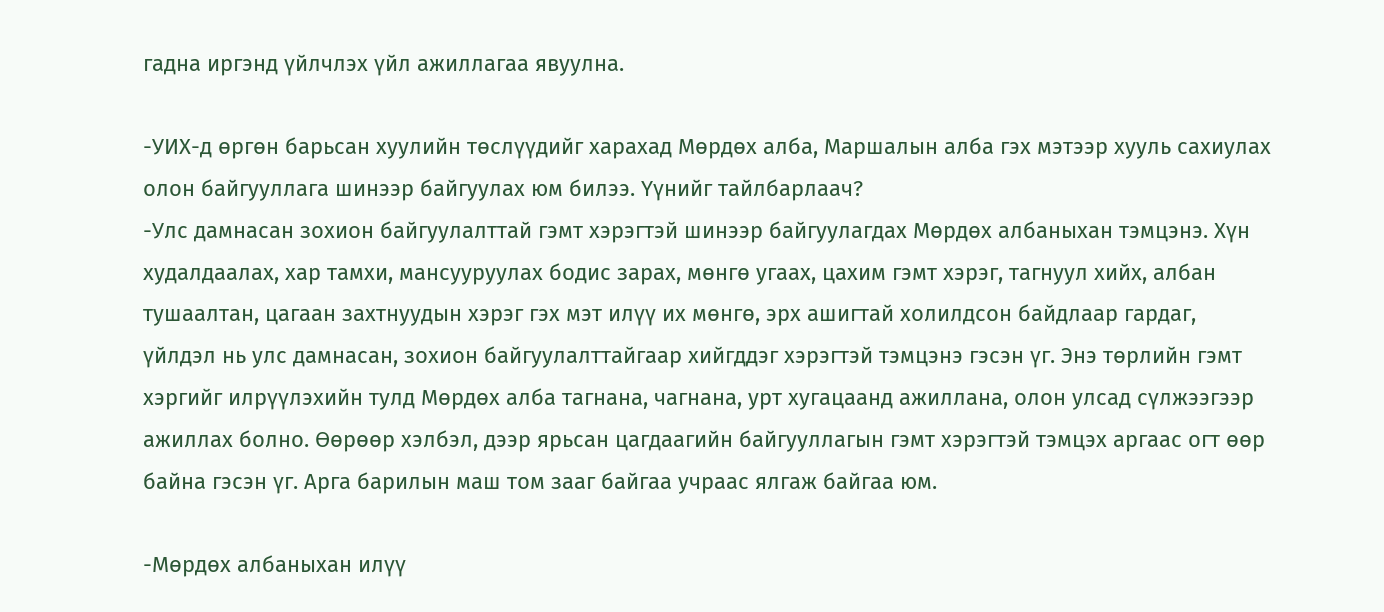гадна иргэнд үйлчлэх үйл ажиллагаа явуулна.

-УИХ-д өргөн барьсан хуулийн төслүүдийг харахад Мөрдөх алба, Маршалын алба гэх мэтээр хууль сахиулах олон байгууллага шинээр байгуулах юм билээ. Үүнийг тайлбарлаач?
-Улс дамнасан зохион байгуулалттай гэмт хэрэгтэй шинээр байгуулагдах Мөрдөх албаныхан тэмцэнэ. Хүн худалдаалах, хар тамхи, мансууруулах бодис зарах, мөнгө угаах, цахим гэмт хэрэг, тагнуул хийх, албан тушаалтан, цагаан захтнуудын хэрэг гэх мэт илүү их мөнгө, эрх ашигтай холилдсон байдлаар гардаг, үйлдэл нь улс дамнасан, зохион байгуулалттайгаар хийгддэг хэрэгтэй тэмцэнэ гэсэн үг. Энэ төрлийн гэмт хэргийг илрүүлэхийн тулд Мөрдөх алба тагнана, чагнана, урт хугацаанд ажиллана, олон улсад сүлжээгээр ажиллах болно. Өөрөөр хэлбэл, дээр ярьсан цагдаагийн байгууллагын гэмт хэрэгтэй тэмцэх аргаас огт өөр байна гэсэн үг. Арга барилын маш том зааг байгаа учраас ялгаж байгаа юм.

-Мөрдөх албаныхан илүү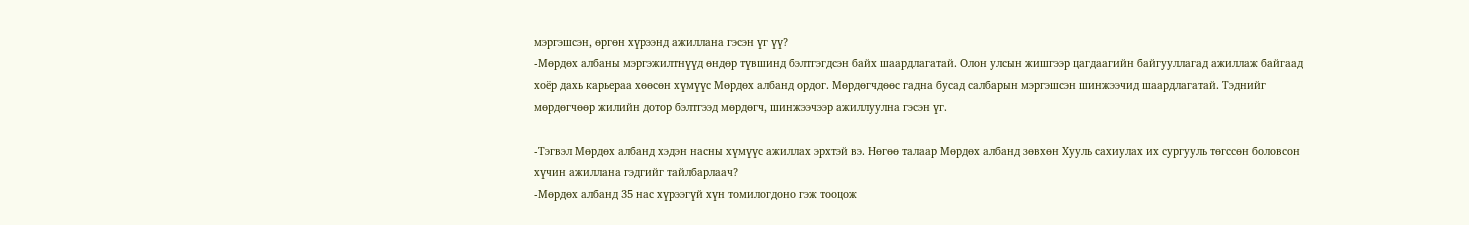мэргэшсэн, өргөн хүрээнд ажиллана гэсэн үг үү?
-Мөрдөх албаны мэргэжилтнүүд өндөр түвшинд бэлтгэгдсэн байх шаардлагатай. Олон улсын жишгээр цагдаагийн байгууллагад ажиллаж байгаад хоёр дахь карьераа хөөсөн хүмүүс Мөрдөх албанд ордог. Мөрдөгчдөөс гадна бусад салбарын мэргэшсэн шинжээчид шаардлагатай. Тэднийг мөрдөгчөөр жилийн дотор бэлтгээд мөрдөгч, шинжээчээр ажиллуулна гэсэн үг.

-Тэгвэл Мөрдөх албанд хэдэн насны хүмүүс ажиллах эрхтэй вэ. Нөгөө талаар Мөрдөх албанд зөвхөн Хууль сахиулах их сургууль төгссөн боловсон хүчин ажиллана гэдгийг тайлбарлаач?
-Мөрдөх албанд 35 нас хүрээгүй хүн томилогдоно гэж тооцож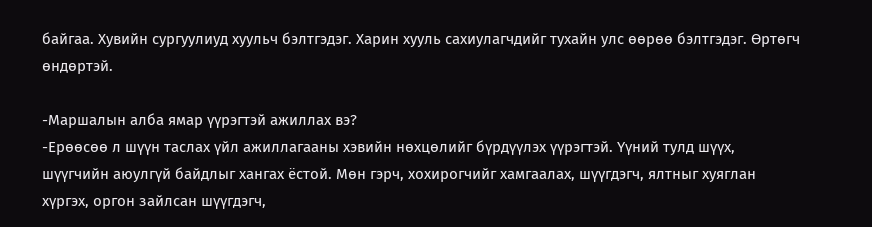байгаа. Хувийн сургуулиуд хуульч бэлтгэдэг. Харин хууль сахиулагчдийг тухайн улс өөрөө бэлтгэдэг. Өртөгч өндөртэй.

-Маршалын алба ямар үүрэгтэй ажиллах вэ?
-Ерөөсөө л шүүн таслах үйл ажиллагааны хэвийн нөхцөлийг бүрдүүлэх үүрэгтэй. Үүний тулд шүүх, шүүгчийн аюулгүй байдлыг хангах ёстой. Мөн гэрч, хохирогчийг хамгаалах, шүүгдэгч, ялтныг хуяглан хүргэх, оргон зайлсан шүүгдэгч,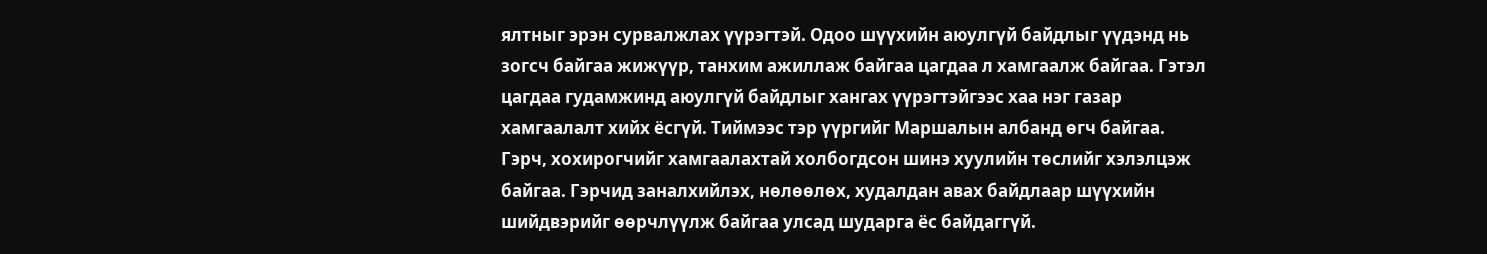ялтныг эрэн сурвалжлах үүрэгтэй. Одоо шүүхийн аюулгүй байдлыг үүдэнд нь зогсч байгаа жижүүр, танхим ажиллаж байгаа цагдаа л хамгаалж байгаа. Гэтэл цагдаа гудамжинд аюулгүй байдлыг хангах үүрэгтэйгээс хаа нэг газар хамгаалалт хийх ёсгүй. Тиймээс тэр үүргийг Маршалын албанд өгч байгаа.
Гэрч, хохирогчийг хамгаалахтай холбогдсон шинэ хуулийн төслийг хэлэлцэж байгаа. Гэрчид заналхийлэх, нөлөөлөх, худалдан авах байдлаар шүүхийн шийдвэрийг өөрчлүүлж байгаа улсад шударга ёс байдаггүй.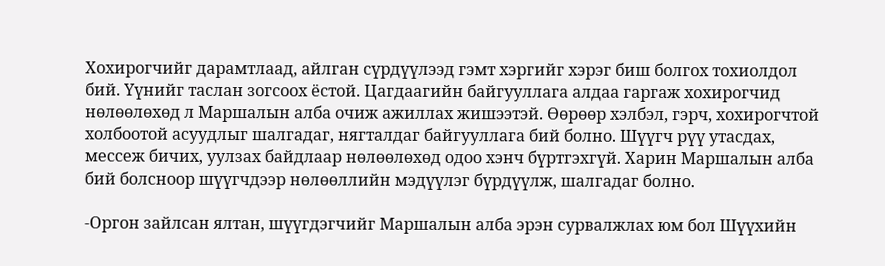Хохирогчийг дарамтлаад, айлган сүрдүүлээд гэмт хэргийг хэрэг биш болгох тохиолдол бий. Үүнийг таслан зогсоох ёстой. Цагдаагийн байгууллага алдаа гаргаж хохирогчид нөлөөлөхөд л Маршалын алба очиж ажиллах жишээтэй. Өөрөөр хэлбэл, гэрч, хохирогчтой холбоотой асуудлыг шалгадаг, нягталдаг байгууллага бий болно. Шүүгч рүү утасдах, мессеж бичих, уулзах байдлаар нөлөөлөхөд одоо хэнч бүртгэхгүй. Харин Маршалын алба бий болсноор шүүгчдээр нөлөөллийн мэдүүлэг бүрдүүлж, шалгадаг болно.

-Оргон зайлсан ялтан, шүүгдэгчийг Маршалын алба эрэн сурвалжлах юм бол Шүүхийн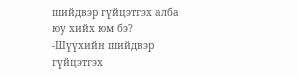шийдвэр гүйцэтгэх алба юу хийх юм бэ?
-Шүүхийн шийдвэр гүйцэтгэх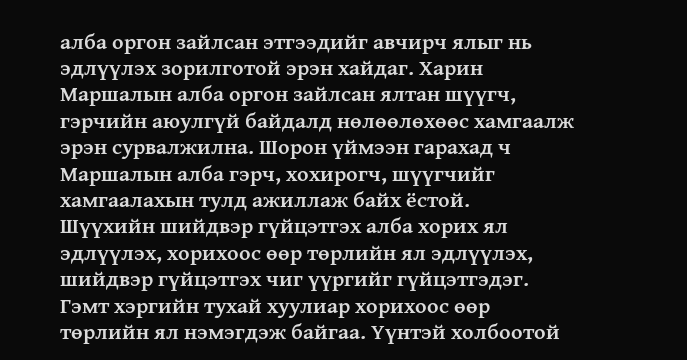алба оргон зайлсан этгээдийг авчирч ялыг нь эдлүүлэх зорилготой эрэн хайдаг. Харин Маршалын алба оргон зайлсан ялтан шүүгч, гэрчийн аюулгүй байдалд нөлөөлөхөөс хамгаалж эрэн сурвалжилна. Шорон үймээн гарахад ч Маршалын алба гэрч, хохирогч, шүүгчийг хамгаалахын тулд ажиллаж байх ёстой.
Шүүхийн шийдвэр гүйцэтгэх алба хорих ял эдлүүлэх, хорихоос өөр төрлийн ял эдлүүлэх, шийдвэр гүйцэтгэх чиг үүргийг гүйцэтгэдэг. Гэмт хэргийн тухай хуулиар хорихоос өөр төрлийн ял нэмэгдэж байгаа. Үүнтэй холбоотой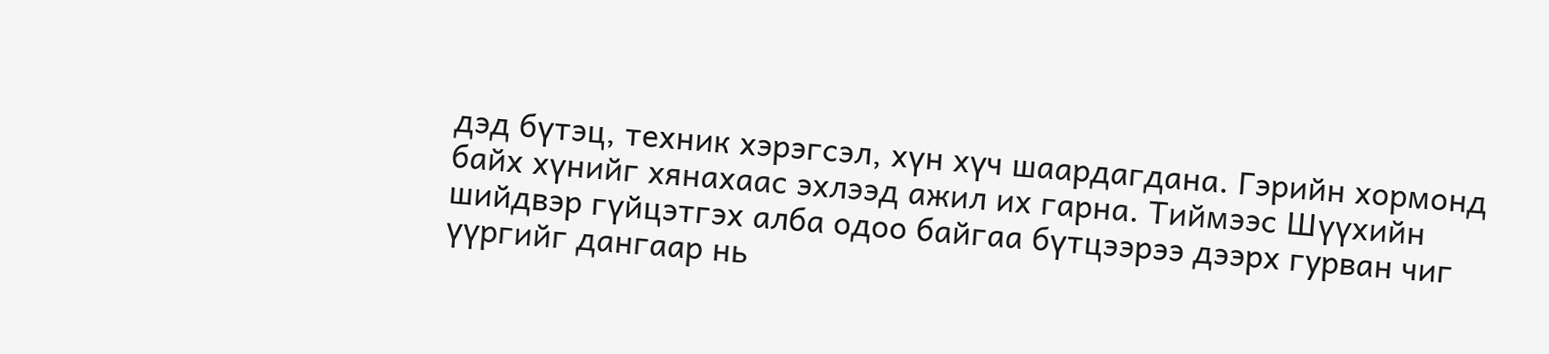дэд бүтэц, техник хэрэгсэл, хүн хүч шаардагдана. Гэрийн хормонд байх хүнийг хянахаас эхлээд ажил их гарна. Тиймээс Шүүхийн шийдвэр гүйцэтгэх алба одоо байгаа бүтцээрээ дээрх гурван чиг үүргийг дангаар нь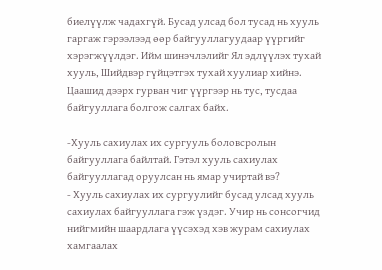биелүүлж чадахгүй. Бусад улсад бол тусад нь хууль гаргаж гэрээлээд өөр байгууллагуудаар үүргийг хэрэгжүүлдэг. Ийм шинэчлэлийг Ял эдлүүлэх тухай хууль, Шийдвэр гүйцэтгэх тухай хуулиар хийнэ. Цаашид дээрх гурван чиг үүргээр нь тус, тусдаа байгууллага болгож салгах байх.

-Хууль сахиулах их сургууль боловсролын байгууллага байлтай. Гэтэл хууль сахиулах байгууллагад оруулсан нь ямар учиртай вэ?
- Хууль сахиулах их сургуулийг бусад улсад хууль сахиулах байгууллага гэж үздэг. Учир нь сонсогчид нийгмийн шаардлага үүсэхэд хэв журам сахиулах хамгаалах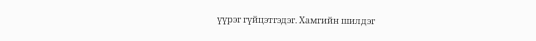үүрэг гүйцэтгэдэг. Хамгийн шилдэг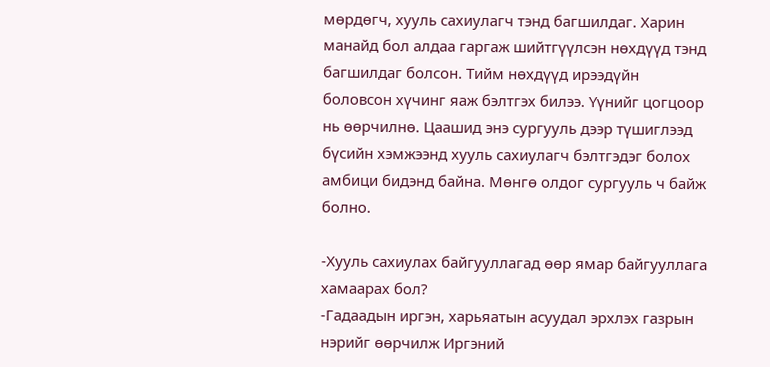мөрдөгч, хууль сахиулагч тэнд багшилдаг. Харин манайд бол алдаа гаргаж шийтгүүлсэн нөхдүүд тэнд багшилдаг болсон. Тийм нөхдүүд ирээдүйн боловсон хүчинг яаж бэлтгэх билээ. Үүнийг цогцоор нь өөрчилнө. Цаашид энэ сургууль дээр түшиглээд бүсийн хэмжээнд хууль сахиулагч бэлтгэдэг болох амбици бидэнд байна. Мөнгө олдог сургууль ч байж болно.

-Хууль сахиулах байгууллагад өөр ямар байгууллага хамаарах бол?
-Гадаадын иргэн, харьяатын асуудал эрхлэх газрын нэрийг өөрчилж Иргэний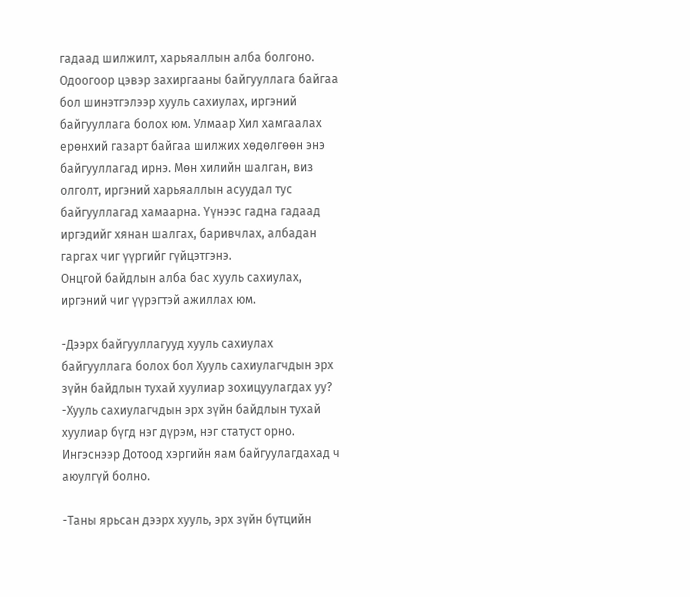гадаад шилжилт, харьяаллын алба болгоно. Одоогоор цэвэр захиргааны байгууллага байгаа бол шинэтгэлээр хууль сахиулах, иргэний байгууллага болох юм. Улмаар Хил хамгаалах ерөнхий газарт байгаа шилжих хөдөлгөөн энэ байгууллагад ирнэ. Мөн хилийн шалган, виз олголт, иргэний харьяаллын асуудал тус байгууллагад хамаарна. Үүнээс гадна гадаад иргэдийг хянан шалгах, баривчлах, албадан гаргах чиг үүргийг гүйцэтгэнэ.
Онцгой байдлын алба бас хууль сахиулах, иргэний чиг үүрэгтэй ажиллах юм.

-Дээрх байгууллагууд хууль сахиулах байгууллага болох бол Хууль сахиулагчдын эрх зүйн байдлын тухай хуулиар зохицуулагдах уу?
-Хууль сахиулагчдын эрх зүйн байдлын тухай хуулиар бүгд нэг дүрэм, нэг статуст орно. Ингэснээр Дотоод хэргийн яам байгуулагдахад ч аюулгүй болно.

-Таны ярьсан дээрх хууль, эрх зүйн бүтцийн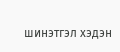шинэтгэл хэдэн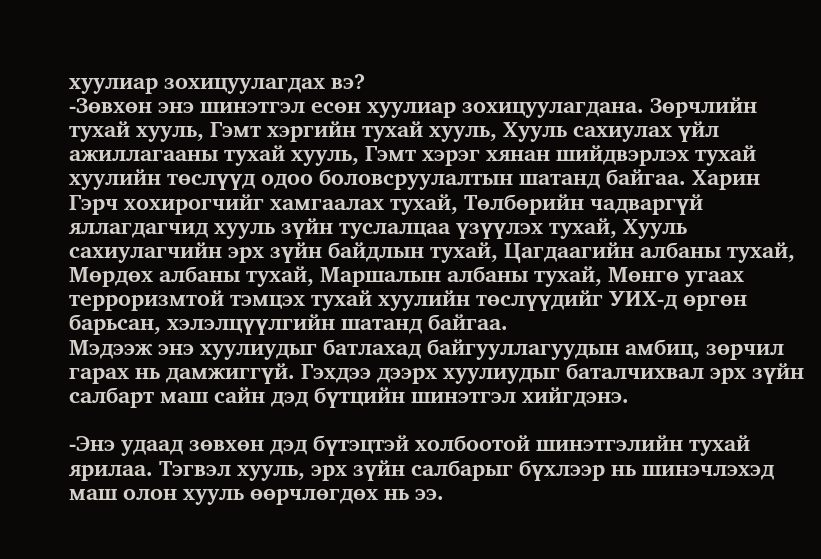хуулиар зохицуулагдах вэ?
-Зөвхөн энэ шинэтгэл есөн хуулиар зохицуулагдана. Зөрчлийн тухай хууль, Гэмт хэргийн тухай хууль, Хууль сахиулах үйл ажиллагааны тухай хууль, Гэмт хэрэг хянан шийдвэрлэх тухай хуулийн төслүүд одоо боловсруулалтын шатанд байгаа. Харин Гэрч хохирогчийг хамгаалах тухай, Төлбөрийн чадваргүй яллагдагчид хууль зүйн туслалцаа үзүүлэх тухай, Хууль сахиулагчийн эрх зүйн байдлын тухай, Цагдаагийн албаны тухай, Мөрдөх албаны тухай, Маршалын албаны тухай, Мөнгө угаах терроризмтой тэмцэх тухай хуулийн төслүүдийг УИХ-д өргөн барьсан, хэлэлцүүлгийн шатанд байгаа.
Мэдээж энэ хуулиудыг батлахад байгууллагуудын амбиц, зөрчил гарах нь дамжиггүй. Гэхдээ дээрх хуулиудыг баталчихвал эрх зүйн салбарт маш сайн дэд бүтцийн шинэтгэл хийгдэнэ.

-Энэ удаад зөвхөн дэд бүтэцтэй холбоотой шинэтгэлийн тухай ярилаа. Тэгвэл хууль, эрх зүйн салбарыг бүхлээр нь шинэчлэхэд маш олон хууль өөрчлөгдөх нь ээ.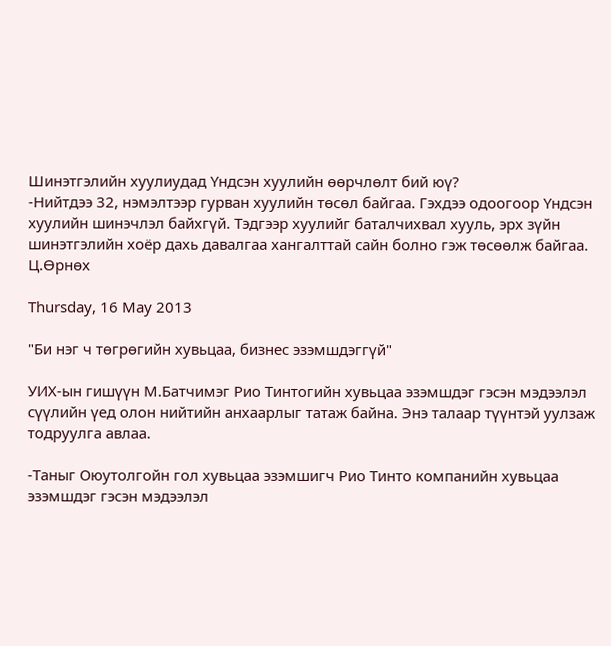Шинэтгэлийн хуулиудад Үндсэн хуулийн өөрчлөлт бий юү?
-Нийтдээ 32, нэмэлтээр гурван хуулийн төсөл байгаа. Гэхдээ одоогоор Үндсэн хуулийн шинэчлэл байхгүй. Тэдгээр хуулийг баталчихвал хууль, эрх зүйн шинэтгэлийн хоёр дахь давалгаа хангалттай сайн болно гэж төсөөлж байгаа.
Ц.Өрнөх

Thursday, 16 May 2013

"Би нэг ч төгрөгийн хувьцаа, бизнес эзэмшдэггүй"

УИХ-ын гишүүн М.Батчимэг Рио Тинтогийн хувьцаа эзэмшдэг гэсэн мэдээлэл сүүлийн үед олон нийтийн анхаарлыг татаж байна. Энэ талаар түүнтэй уулзаж тодруулга авлаа.

-Таныг Оюутолгойн гол хувьцаа эзэмшигч Рио Тинто компанийн хувьцаа эзэмшдэг гэсэн мэдээлэл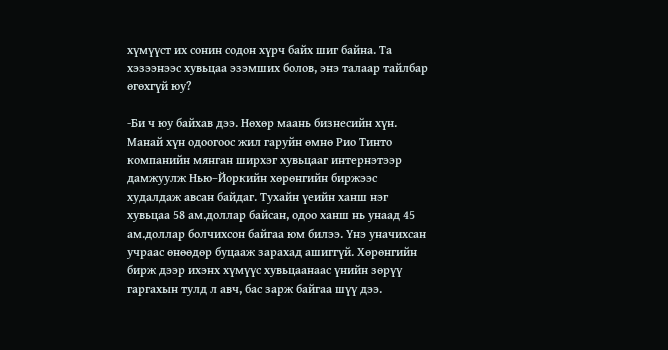хүмүүст их сонин содон хүрч байх шиг байна. Та хэзээнээс хувьцаа эзэмших болов, энэ талаар тайлбар өгөхгүй юу?

-Би ч юу байхав дээ. Нөхөр маань бизнесийн хүн. Манай хүн одоогоос жил гаруйн өмнө Рио Тинто компанийн мянган ширхэг хувьцааг интернэтээр дамжуулж Нью–Йоркийн хөрөнгийн биржээс худалдаж авсан байдаг. Тухайн үеийн ханш нэг хувьцаа 58 ам.доллар байсан, одоо ханш нь унаад 45 ам.доллар болчихсон байгаа юм билээ. Үнэ уначихсан учраас өнөөдөр буцааж зарахад ашиггүй. Хөрөнгийн бирж дээр ихэнх хүмүүс хувьцаанаас үнийн зөрүү гаргахын тулд л авч, бас зарж байгаа шүү дээ.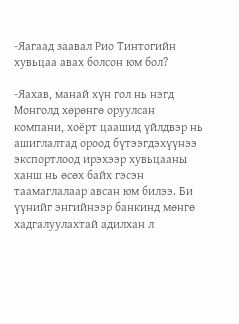-Яагаад заавал Рио Тинтогийн хувьцаа авах болсон юм бол?

-Яахав, манай хүн гол нь нэгд Монголд хөрөнгө оруулсан компани, хоёрт цаашид үйлдвэр нь ашиглалтад ороод бүтээгдэхүүнээ экспортлоод ирэхээр хувьцааны ханш нь өсөх байх гэсэн таамаглалаар авсан юм билээ. Би үүнийг энгийнээр банкинд мөнгө хадгалуулахтай адилхан л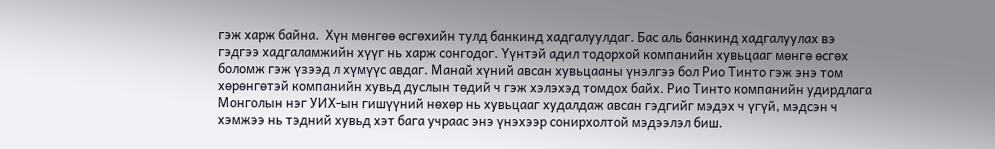гэж харж байна.  Хүн мөнгөө өсгөхийн тулд банкинд хадгалуулдаг. Бас аль банкинд хадгалуулах вэ гэдгээ хадгаламжийн хүүг нь харж сонгодог. Үүнтэй адил тодорхой компанийн хувьцааг мөнгө өсгөх боломж гэж үзээд л хүмүүс авдаг. Манай хүний авсан хувьцааны үнэлгээ бол Рио Тинто гэж энэ том хөрөнгөтэй компанийн хувьд дуслын төдий ч гэж хэлэхэд томдох байх. Рио Тинто компанийн удирдлага Монголын нэг УИХ-ын гишүүний нөхөр нь хувьцааг худалдаж авсан гэдгийг мэдэх ч үгүй, мэдсэн ч хэмжээ нь тэдний хувьд хэт бага учраас энэ үнэхээр сонирхолтой мэдээлэл биш.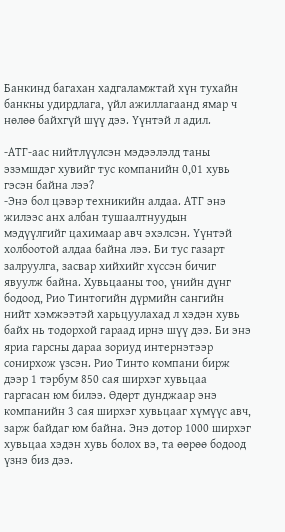Банкинд багахан хадгаламжтай хүн тухайн банкны удирдлага, үйл ажиллагаанд ямар ч нөлөө байхгүй шүү дээ. Үүнтэй л адил.

-АТГ-аас нийтлүүлсэн мэдээлэлд таны эзэмшдэг хувийг тус компанийн 0,01 хувь гэсэн байна лээ?
-Энэ бол цэвэр техникийн алдаа. АТГ энэ жилээс анх албан тушаалтнуудын мэдүүлгийг цахимаар авч эхэлсэн. Үүнтэй холбоотой алдаа байна лээ. Би тус газарт залруулга, засвар хийхийг хүссэн бичиг явуулж байна. Хувьцааны тоо, үнийн дүнг бодоод, Рио Тинтогийн дүрмийн сангийн нийт хэмжээтэй харьцуулахад л хэдэн хувь байх нь тодорхой гараад ирнэ шүү дээ. Би энэ яриа гарсны дараа зориуд интернэтээр сонирхож үзсэн. Рио Тинто компани бирж дээр 1 тэрбум 850 сая ширхэг хувьцаа гаргасан юм билээ. Өдөрт дунджаар энэ компанийн 3 сая ширхэг хувьцааг хүмүүс авч, зарж байдаг юм байна. Энэ дотор 1000 ширхэг хувьцаа хэдэн хувь болох вэ, та өөрөө бодоод үзнэ биз дээ.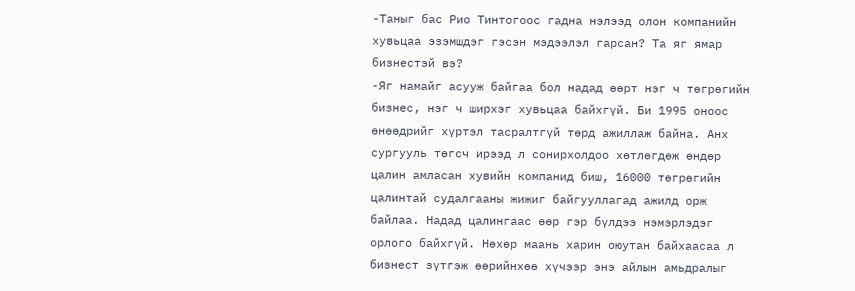-Таныг бас Рио Тинтогоос гадна нэлээд олон компанийн хувьцаа эзэмшдэг гэсэн мэдээлэл гарсан? Та яг ямар бизнестэй вэ?
-Яг намайг асууж байгаа бол надад өөрт нэг ч төгрөгийн бизнес, нэг ч ширхэг хувьцаа байхгүй. Би 1995 оноос өнөөдрийг хүртэл тасралтгүй төрд ажиллаж байна. Анх сургууль төгсч ирээд л сонирхолдоо хөтлөгдөж өндөр цалин амласан хувийн компанид биш, 16000 төгрөгийн цалинтай судалгааны жижиг байгууллагад ажилд орж байлаа. Надад цалингаас өөр гэр бүлдээ нэмэрлэдэг орлого байхгүй. Нөхөр маань харин оюутан байхаасаа л бизнест зүтгэж өөрийнхөө хүчээр энэ айлын амьдралыг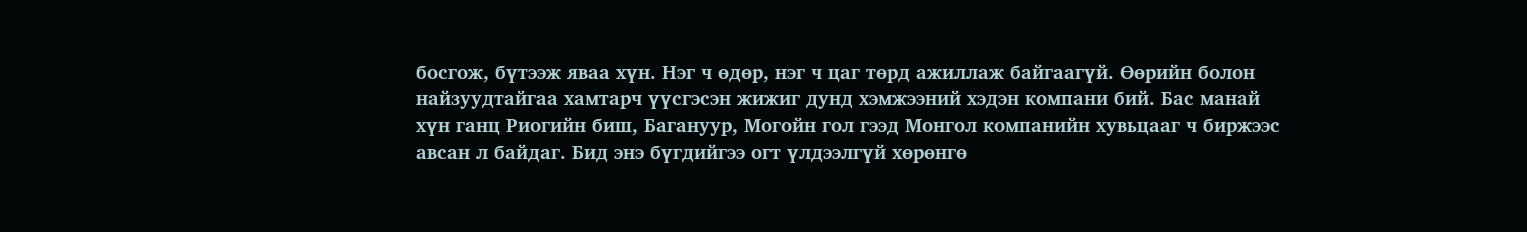босгож, бүтээж яваа хүн. Нэг ч өдөр, нэг ч цаг төрд ажиллаж байгаагүй. Өөрийн болон найзуудтайгаа хамтарч үүсгэсэн жижиг дунд хэмжээний хэдэн компани бий. Бас манай хүн ганц Риогийн биш, Багануур, Могойн гол гээд Монгол компанийн хувьцааг ч биржээс авсан л байдаг. Бид энэ бүгдийгээ огт үлдээлгүй хөрөнгө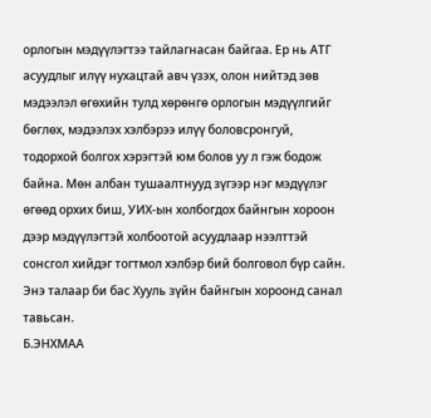орлогын мэдүүлэгтээ тайлагнасан байгаа. Ер нь АТГ асуудлыг илүү нухацтай авч үзэх, олон нийтэд зөв мэдээлэл өгөхийн тулд хөрөнгө орлогын мэдүүлгийг бөглөх, мэдээлэх хэлбэрээ илүү боловсронгуй, тодорхой болгох хэрэгтэй юм болов уу л гэж бодож байна. Мөн албан тушаалтнууд зүгээр нэг мэдүүлэг өгөөд орхих биш, УИХ-ын холбогдох байнгын хороон дээр мэдүүлэгтэй холбоотой асуудлаар нээлттэй сонсгол хийдэг тогтмол хэлбэр бий болговол бүр сайн. Энэ талаар би бас Хууль зүйн байнгын хороонд санал тавьсан.
Б.ЭНХМАА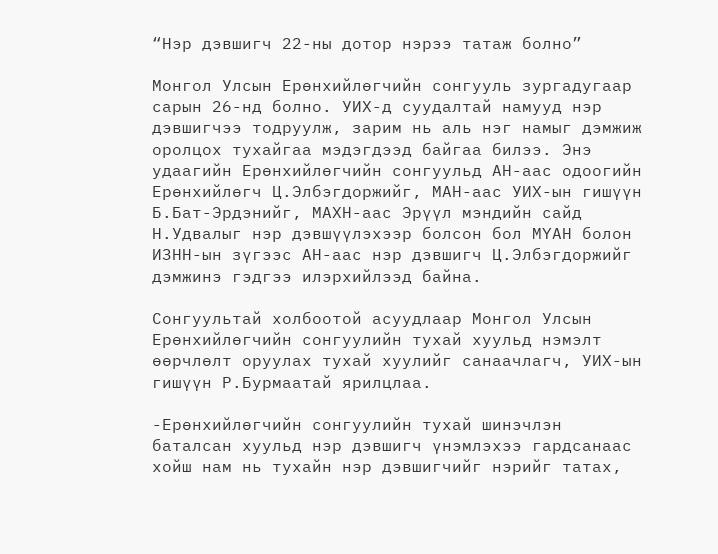“Нэр дэвшигч 22-ны дотор нэрээ татаж болно”

Монгол Улсын Ерөнхийлөгчийн сонгууль зургадугаар сарын 26-нд болно. УИХ-д суудалтай намууд нэр дэвшигчээ тодруулж, зарим нь аль нэг намыг дэмжиж оролцох тухайгаа мэдэгдээд байгаа билээ. Энэ удаагийн Ерөнхийлөгчийн сонгуульд АН-аас одоогийн Ерөнхийлөгч Ц.Элбэгдоржийг, МАН-аас УИХ-ын гишүүн Б.Бат-Эрдэнийг, МАХН-аас Эрүүл мэндийн сайд Н.Удвалыг нэр дэвшүүлэхээр болсон бол МҮАН болон ИЗНН-ын зүгээс АН-аас нэр дэвшигч Ц.Элбэгдоржийг дэмжинэ гэдгээ илэрхийлээд байна.

Сонгуультай холбоотой асуудлаар Монгол Улсын Ерөнхийлөгчийн сонгуулийн тухай хуульд нэмэлт өөрчлөлт оруулах тухай хуулийг санаачлагч, УИХ-ын гишүүн Р.Бурмаатай ярилцлаа.

-Ерөнхийлөгчийн сонгуулийн тухай шинэчлэн баталсан хуульд нэр дэвшигч үнэмлэхээ гардсанаас хойш нам нь тухайн нэр дэвшигчийг нэрийг татах,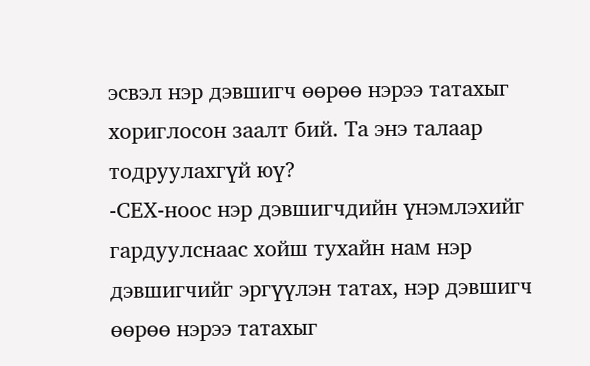эсвэл нэр дэвшигч өөрөө нэрээ татахыг хориглосон заалт бий. Та энэ талаар тодруулахгүй юү?
-СЕХ-ноос нэр дэвшигчдийн үнэмлэхийг гардуулснаас хойш тухайн нам нэр дэвшигчийг эргүүлэн татах, нэр дэвшигч өөрөө нэрээ татахыг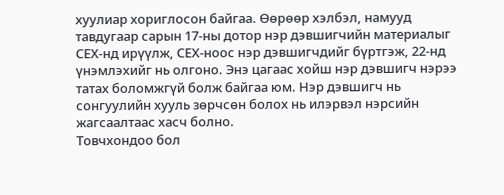хуулиар хориглосон байгаа. Өөрөөр хэлбэл, намууд тавдугаар сарын 17-ны дотор нэр дэвшигчийн материалыг СЕХ-нд ирүүлж, СЕХ-ноос нэр дэвшигчдийг бүртгэж, 22-нд үнэмлэхийг нь олгоно. Энэ цагаас хойш нэр дэвшигч нэрээ татах боломжгүй болж байгаа юм. Нэр дэвшигч нь сонгуулийн хууль зөрчсөн болох нь илэрвэл нэрсийн жагсаалтаас хасч болно.
Товчхондоо бол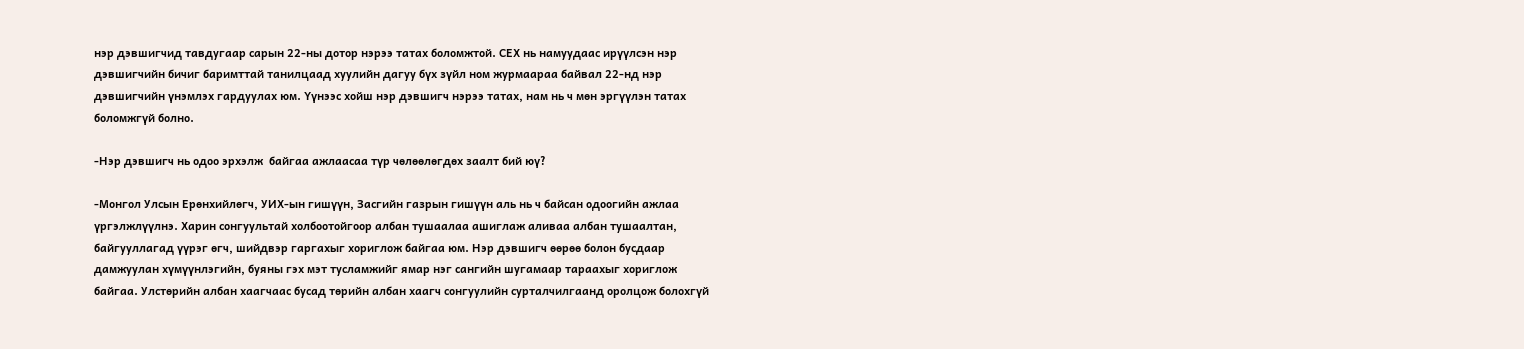нэр дэвшигчид тавдугаар сарын 22-ны дотор нэрээ татах боломжтой. СЕХ нь намуудаас ирүүлсэн нэр дэвшигчийн бичиг баримттай танилцаад хуулийн дагуу бүх зүйл ном журмаараа байвал 22-нд нэр дэвшигчийн үнэмлэх гардуулах юм. Үүнээс хойш нэр дэвшигч нэрээ татах, нам нь ч мөн эргүүлэн татах боломжгүй болно.

-Нэр дэвшигч нь одоо эрхэлж  байгаа ажлаасаа түр чөлөөлөгдөх заалт бий юү?

-Монгол Улсын Ерөнхийлөгч, УИХ-ын гишүүн, Засгийн газрын гишүүн аль нь ч байсан одоогийн ажлаа үргэлжлүүлнэ. Харин сонгуультай холбоотойгоор албан тушаалаа ашиглаж аливаа албан тушаалтан, байгууллагад үүрэг өгч, шийдвэр гаргахыг хориглож байгаа юм. Нэр дэвшигч өөрөө болон бусдаар дамжуулан хүмүүнлэгийн, буяны гэх мэт тусламжийг ямар нэг сангийн шугамаар тараахыг хориглож байгаа. Улстөрийн албан хаагчаас бусад төрийн албан хаагч сонгуулийн сурталчилгаанд оролцож болохгүй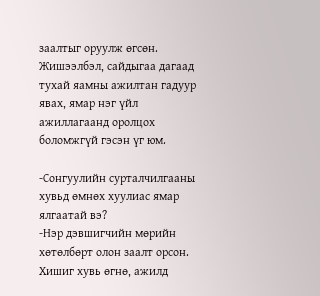заалтыг оруулж өгсөн. Жишээлбэл, сайдыгаа дагаад тухай яамны ажилтан гадуур явах, ямар нэг үйл ажиллагаанд оролцох боломжгүй гэсэн үг юм.

-Сонгуулийн сурталчилгааны хувьд өмнөх хуулиас ямар ялгаатай вэ?
-Нэр дэвшигчийн мөрийн хөтөлбөрт олон заалт орсон. Хишиг хувь өгнө, ажилд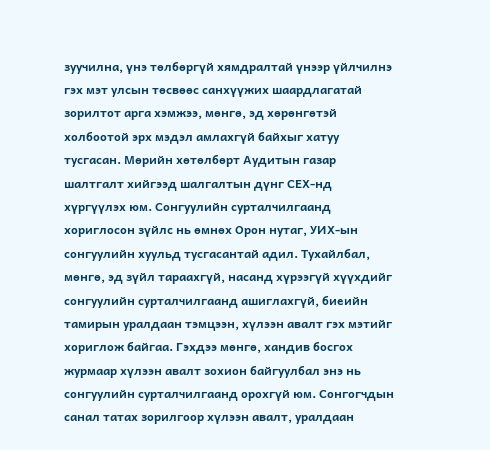зуучилна, үнэ төлбөргүй хямдралтай үнээр үйлчилнэ гэх мэт улсын төсвөөс санхүүжих шаардлагатай зорилтот арга хэмжээ, мөнгө, эд хөрөнгөтэй холбоотой эрх мэдэл амлахгүй байхыг хатуу тусгасан. Мөрийн хөтөлбөрт Аудитын газар шалтгалт хийгээд шалгалтын дүнг СЕХ-нд  хүргүүлэх юм. Сонгуулийн сурталчилгаанд хориглосон зүйлс нь өмнөх Орон нутаг, УИХ-ын сонгуулийн хуульд тусгасантай адил. Тухайлбал, мөнгө, эд зүйл тараахгүй, насанд хүрээгүй хүүхдийг сонгуулийн сурталчилгаанд ашиглахгүй, биеийн тамирын уралдаан тэмцээн, хүлээн авалт гэх мэтийг хориглож байгаа. Гэхдээ мөнгө, хандив босгох журмаар хүлээн авалт зохион байгуулбал энэ нь сонгуулийн сурталчилгаанд орохгүй юм. Сонгогчдын санал татах зорилгоор хүлээн авалт, уралдаан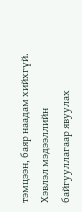тэмцээн, баяр наадам хийхгүй.  Хэвлэл мэдээллийн байгууллагаар явуулах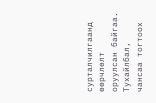сурталчилгаанд өөрчлөлт оруулсан байгаа. Тухайлбал, чансаа тогтоох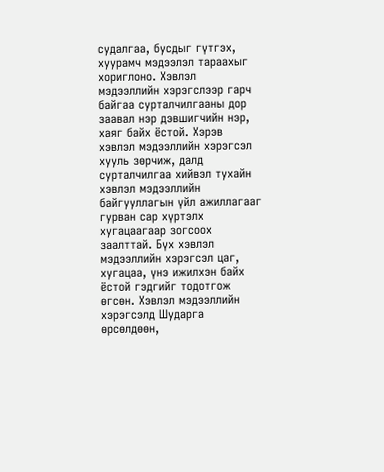судалгаа, бусдыг гүтгэх, хуурамч мэдээлэл тараахыг хориглоно. Хэвлэл мэдээллийн хэрэгслээр гарч байгаа сурталчилгааны дор заавал нэр дэвшигчийн нэр, хаяг байх ёстой. Хэрэв хэвлэл мэдээллийн хэрэгсэл хууль зөрчиж, далд сурталчилгаа хийвэл тухайн хэвлэл мэдээллийн байгууллагын үйл ажиллагааг гурван сар хүртэлх хугацаагаар зогсоох заалттай. Бүх хэвлэл мэдээллийн хэрэгсэл цаг, хугацаа, үнэ ижилхэн байх ёстой гэдгийг тодотгож өгсөн. Хэвлэл мэдээллийн хэрэгсэлд Шударга өрсөлдөөн,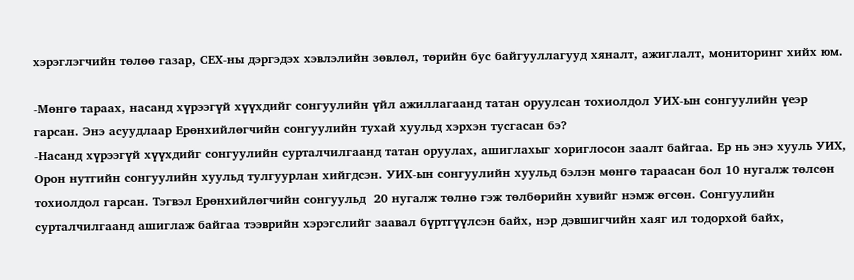хэрэглэгчийн төлөө газар, СЕХ-ны дэргэдэх хэвлэлийн зөвлөл, төрийн бус байгууллагууд хяналт, ажиглалт, мониторинг хийх юм.

-Мөнгө тараах, насанд хүрээгүй хүүхдийг сонгуулийн үйл ажиллагаанд татан оруулсан тохиолдол УИХ-ын сонгуулийн үеэр гарсан. Энэ асуудлаар Ерөнхийлөгчийн сонгуулийн тухай хуульд хэрхэн тусгасан бэ?
-Насанд хүрээгүй хүүхдийг сонгуулийн сурталчилгаанд татан оруулах, ашиглахыг хориглосон заалт байгаа. Ер нь энэ хууль УИХ, Орон нутгийн сонгуулийн хуульд тулгуурлан хийгдсэн. УИХ-ын сонгуулийн хуульд бэлэн мөнгө тараасан бол 10 нугалж төлсөн тохиолдол гарсан. Тэгвэл Ерөнхийлөгчийн сонгуульд  20 нугалж төлнө гэж төлбөрийн хувийг нэмж өгсөн. Сонгуулийн сурталчилгаанд ашиглаж байгаа тээврийн хэрэгслийг заавал бүртгүүлсэн байх, нэр дэвшигчийн хаяг ил тодорхой байх,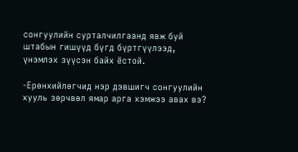сонгуулийн сурталчилгаанд явж буй штабын гишүүд бүгд бүртгүүлээд, үнэмлэх зүүсэн байх ёстой.

-Ерөнхийлөгчид нэр дэвшигч сонгуулийн хууль зөрчвөл ямар арга хэмжээ авах вэ?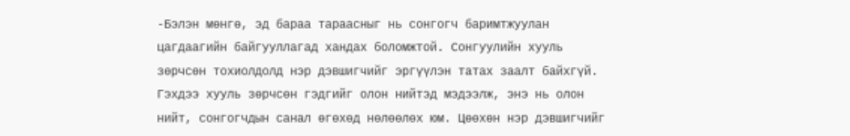-Бэлэн мөнгө, эд бараа тараасныг нь сонгогч баримтжуулан цагдаагийн байгууллагад хандах боломжтой. Сонгуулийн хууль зөрчсөн тохиолдолд нэр дэвшигчийг эргүүлэн татах заалт байхгүй. Гэхдээ хууль зөрчсөн гэдгийг олон нийтэд мэдээлж, энэ нь олон нийт, сонгогчдын санал өгөхөд нөлөөлөх юм. Цөөхөн нэр дэвшигчийг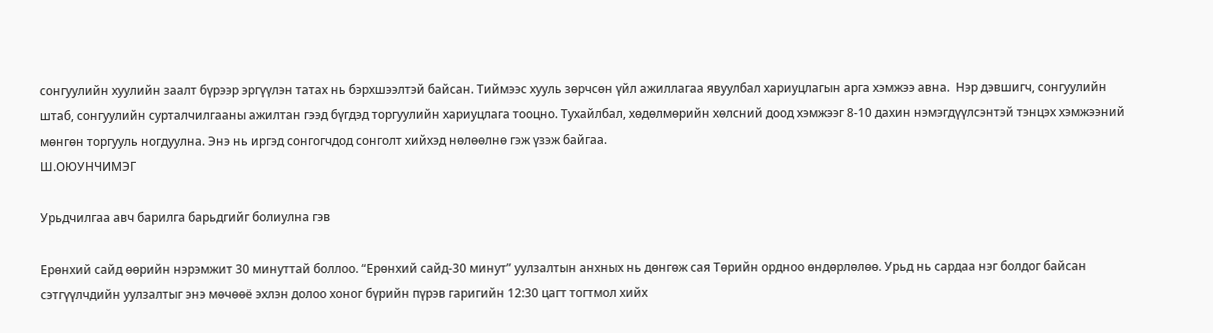сонгуулийн хуулийн заалт бүрээр эргүүлэн татах нь бэрхшээлтэй байсан. Тиймээс хууль зөрчсөн үйл ажиллагаа явуулбал хариуцлагын арга хэмжээ авна.  Нэр дэвшигч, сонгуулийн штаб, сонгуулийн сурталчилгааны ажилтан гээд бүгдэд торгуулийн хариуцлага тооцно. Тухайлбал, хөдөлмөрийн хөлсний доод хэмжээг 8-10 дахин нэмэгдүүлсэнтэй тэнцэх хэмжээний мөнгөн торгууль ногдуулна. Энэ нь иргэд сонгогчдод сонголт хийхэд нөлөөлнө гэж үзэж байгаа.
Ш.ОЮУНЧИМЭГ

Урьдчилгаа авч барилга барьдгийг болиулна гэв

Ерөнхий сайд өөрийн нэрэмжит 30 минуттай боллоо. “Ерөнхий сайд-30 минут” уулзалтын анхных нь дөнгөж сая Төрийн ордноо өндөрлөлөө. Урьд нь сардаа нэг болдог байсан сэтгүүлчдийн уулзалтыг энэ мөчөөё эхлэн долоо хоног бүрийн пүрэв гаригийн 12:30 цагт тогтмол хийх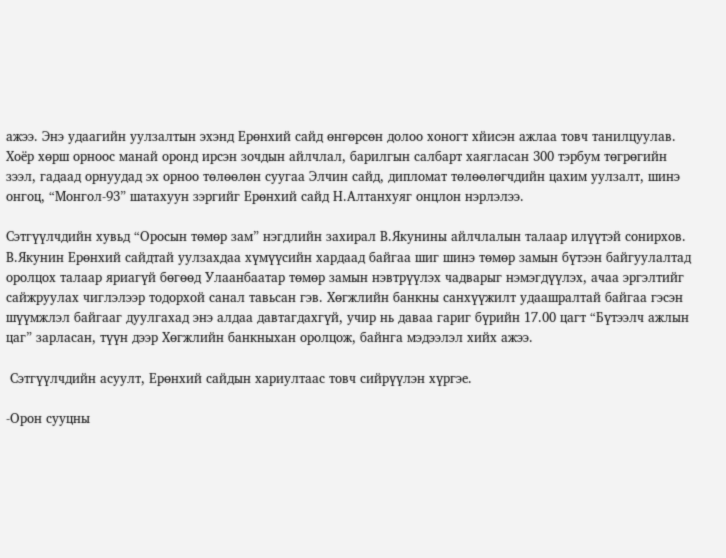ажээ. Энэ удаагийн уулзалтын эхэнд Ерөнхий сайд өнгөрсөн долоо хоногт хйисэн ажлаа товч танилцуулав. Хоёр хөрш орноос манай оронд ирсэн зочдын айлчлал, барилгын салбарт хаягласан 300 тэрбум төгрөгийн зээл, гадаад орнуудад эх орноо төлөөлөн суугаа Элчин сайд, дипломат төлөөлөгчдийн цахим уулзалт, шинэ онгоц, “Монгол-93” шатахуун зэргийг Ерөнхий сайд Н.Алтанхуяг онцлон нэрлэлээ.

Сэтгүүлчдийн хувьд “Оросын төмөр зам” нэгдлийн захирал В.Якунины айлчлалын талаар илүүтэй сонирхов. В.Якунин Ерөнхий сайдтай уулзахдаа хүмүүсийн хардаад байгаа шиг шинэ төмөр замын бүтээн байгуулалтад оролцох талаар яриагүй бөгөөд Улаанбаатар төмөр замын нэвтрүүлэх чадварыг нэмэгдүүлэх, ачаа эргэлтийг сайжруулах чиглэлээр тодорхой санал тавьсан гэв. Хөгжлийн банкны санхүүжилт удаашралтай байгаа гэсэн шүүмжлэл байгааг дуулгахад энэ алдаа давтагдахгүй, учир нь даваа гариг бүрийн 17.00 цагт “Бүтээлч ажлын цаг” зарласан, түүн дээр Хөгжлийн банкныхан оролцож, байнга мэдээлэл хийх ажээ.

 Сэтгүүлчдийн асуулт, Ерөнхий сайдын хариултаас товч сийрүүлэн хүргэе.

-Орон сууцны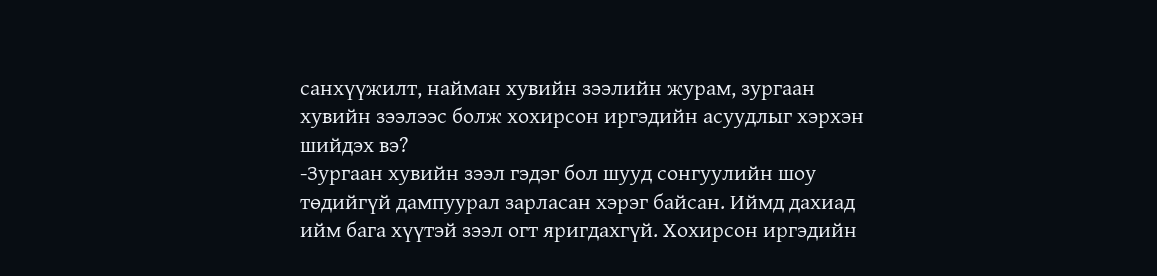санхүүжилт, найман хувийн зээлийн журам, зургаан хувийн зээлээс болж хохирсон иргэдийн асуудлыг хэрхэн шийдэх вэ?
-Зургаан хувийн зээл гэдэг бол шууд сонгуулийн шоу төдийгүй дампуурал зарласан хэрэг байсан. Иймд дахиад ийм бага хүүтэй зээл огт яригдахгүй. Хохирсон иргэдийн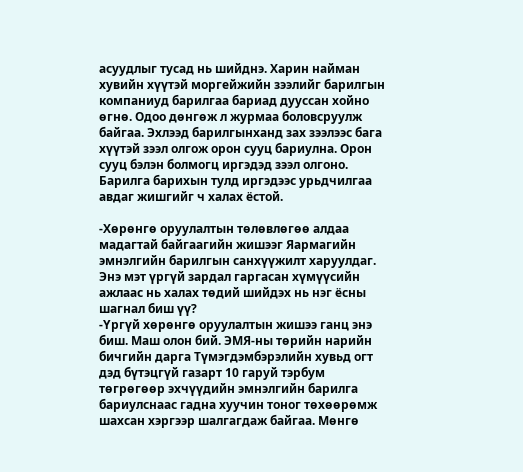асуудлыг тусад нь шийднэ. Харин найман хувийн хүүтэй моргейжийн зээлийг барилгын компаниуд барилгаа бариад дууссан хойно өгнө. Одоо дөнгөж л журмаа боловсруулж байгаа. Эхлээд барилгынханд зах зээлээс бага хүүтэй зээл олгож орон сууц бариулна. Орон сууц бэлэн болмогц иргэдэд зээл олгоно. Барилга барихын тулд иргэдээс урьдчилгаа авдаг жишгийг ч халах ёстой.

-Хөрөнгө оруулалтын төлөвлөгөө алдаа мадагтай байгаагийн жишээг Яармагийн эмнэлгийн барилгын санхүүжилт харуулдаг. Энэ мэт үргүй зардал гаргасан хүмүүсийн ажлаас нь халах төдий шийдэх нь нэг ёсны шагнал биш үү?
-Үргүй хөрөнгө оруулалтын жишээ ганц энэ биш. Маш олон бий. ЭМЯ-ны төрийн нарийн бичгийн дарга Түмэгдэмбэрэлийн хувьд огт дэд бүтэцгүй газарт 10 гаруй тэрбум төгрөгөөр эхчүүдийн эмнэлгийн барилга бариулснаас гадна хуучин тоног төхөөрөмж шахсан хэргээр шалгагдаж байгаа. Мөнгө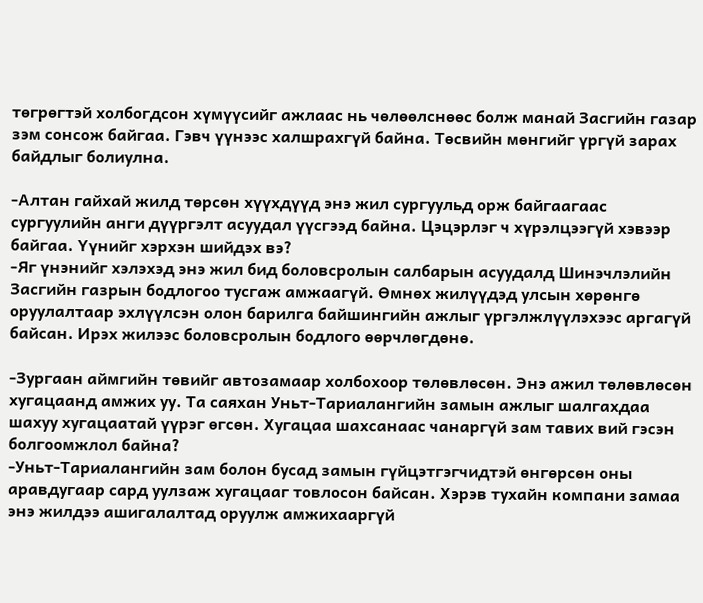төгрөгтэй холбогдсон хүмүүсийг ажлаас нь чөлөөлснөөс болж манай Засгийн газар зэм сонсож байгаа. Гэвч үүнээс халшрахгүй байна. Төсвийн мөнгийг үргүй зарах байдлыг болиулна.

-Алтан гайхай жилд төрсөн хүүхдүүд энэ жил сургуульд орж байгаагаас сургуулийн анги дүүргэлт асуудал үүсгээд байна. Цэцэрлэг ч хүрэлцээгүй хэвээр байгаа. Үүнийг хэрхэн шийдэх вэ?
-Яг үнэнийг хэлэхэд энэ жил бид боловсролын салбарын асуудалд Шинэчлэлийн Засгийн газрын бодлогоо тусгаж амжаагүй. Өмнөх жилүүдэд улсын хөрөнгө оруулалтаар эхлүүлсэн олон барилга байшингийн ажлыг үргэлжлүүлэхээс аргагүй байсан. Ирэх жилээс боловсролын бодлого өөрчлөгдөнө.

-Зургаан аймгийн төвийг автозамаар холбохоор төлөвлөсөн. Энэ ажил төлөвлөсөн хугацаанд амжих уу. Та саяхан Уньт-Тариалангийн замын ажлыг шалгахдаа шахуу хугацаатай үүрэг өгсөн. Хугацаа шахсанаас чанаргүй зам тавих вий гэсэн болгоомжлол байна?
-Уньт-Тариалангийн зам болон бусад замын гүйцэтгэгчидтэй өнгөрсөн оны аравдугаар сард уулзаж хугацааг товлосон байсан. Хэрэв тухайн компани замаа энэ жилдээ ашигалалтад оруулж амжихааргүй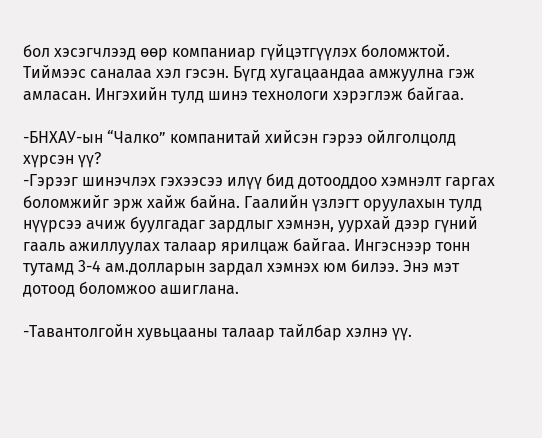бол хэсэгчлээд өөр компаниар гүйцэтгүүлэх боломжтой. Тиймээс саналаа хэл гэсэн. Бүгд хугацаандаа амжуулна гэж амласан. Ингэхийн тулд шинэ технологи хэрэглэж байгаа.

-БНХАУ-ын “Чалко” компанитай хийсэн гэрээ ойлголцолд хүрсэн үү?
-Гэрээг шинэчлэх гэхээсээ илүү бид дотооддоо хэмнэлт гаргах боломжийг эрж хайж байна. Гаалийн үзлэгт оруулахын тулд нүүрсээ ачиж буулгадаг зардлыг хэмнэн, уурхай дээр гүний гааль ажиллуулах талаар ярилцаж байгаа. Ингэснээр тонн тутамд 3-4 ам.долларын зардал хэмнэх юм билээ. Энэ мэт дотоод боломжоо ашиглана.

-Тавантолгойн хувьцааны талаар тайлбар хэлнэ үү.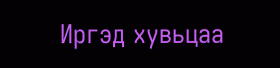Иргэд хувьцаа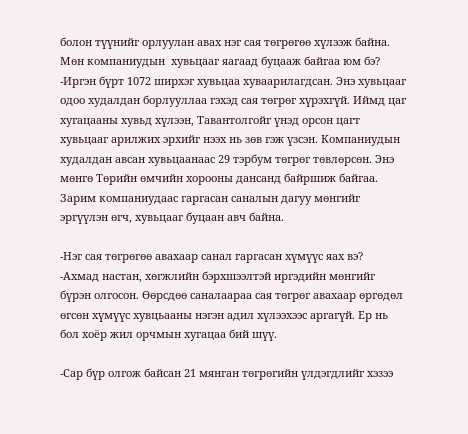болон түүнийг орлуулан авах нэг сая төгрөгөө хүлээж байна. Мөн компаниудын  хувьцааг яагаад буцааж байгаа юм бэ?
-Иргэн бүрт 1072 ширхэг хувьцаа хуваарилагдсан. Энэ хувьцааг одоо худалдан борлууллаа гэхэд сая төгрөг хүрэхгүй. Иймд цаг хугацааны хувьд хүлээн, Тавантолгойг үнэд орсон цагт хувьцааг арилжих эрхийг нээх нь зөв гэж үзсэн. Компаниудын худалдан авсан хувьцаанаас 29 тэрбум төгрөг төвлөрсөн. Энэ мөнгө Төрийн өмчийн хорооны дансанд байршиж байгаа. Зарим компаниудаас гаргасан саналын дагуу мөнгийг эргүүлэн өгч, хувьцааг буцаан авч байна.

-Нэг сая төгрөгөө авахаар санал гаргасан хүмүүс яах вэ?
-Ахмад настан, хөгжлийн бэрхшээлтэй иргэдийн мөнгийг бүрэн олгосон. Өөрсдөө саналаараа сая төгрөг авахаар өргөдөл өгсөн хүмүүс хувцьааны нэгэн адил хүлээхээс аргагүй. Ер нь бол хоёр жил орчмын хугацаа бий шүү.

-Сар бүр олгож байсан 21 мянган төгрөгийн үлдэгдлийг хэзээ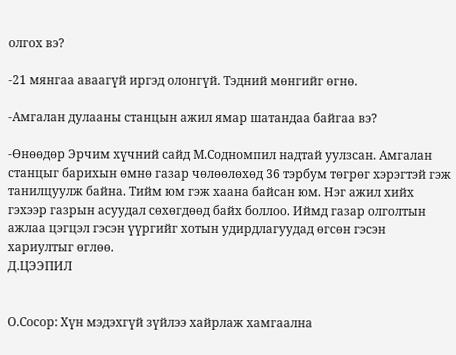олгох вэ?

-21 мянгаа аваагүй иргэд олонгүй. Тэдний мөнгийг өгнө.

-Амгалан дулааны станцын ажил ямар шатандаа байгаа вэ?

-Өнөөдөр Эрчим хүчний сайд М.Содномпил надтай уулзсан. Амгалан станцыг барихын өмнө газар чөлөөлөхөд 36 тэрбум төгрөг хэрэгтэй гэж танилцуулж байна. Тийм юм гэж хаана байсан юм. Нэг ажил хийх гэхээр газрын асуудал сөхөгдөөд байх боллоо. Иймд газар олголтын ажлаа цэгцэл гэсэн үүргийг хотын удирдлагуудад өгсөн гэсэн хариултыг өглөө.
Д.ЦЭЭПИЛ


О.Сосор: Хүн мэдэхгүй зүйлээ хайрлаж хамгаална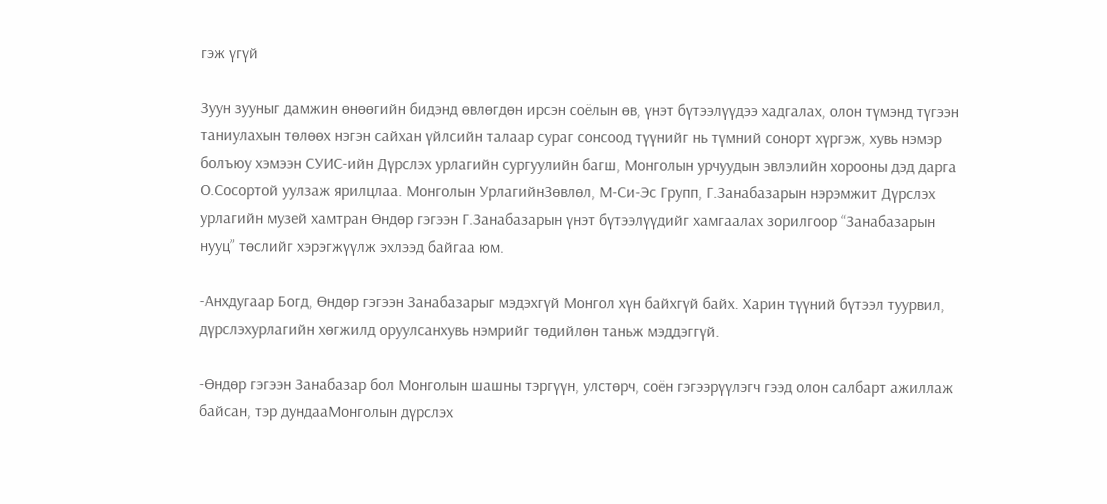гэж үгүй

Зуун зууныг дамжин өнөөгийн бидэнд өвлөгдөн ирсэн соёлын өв, үнэт бүтээлүүдээ хадгалах, олон түмэнд түгээн таниулахын төлөөх нэгэн сайхан үйлсийн талаар сураг сонсоод түүнийг нь түмний сонорт хүргэж, хувь нэмэр болъюу хэмээн СУИС-ийн Дүрслэх урлагийн сургуулийн багш, Монголын урчуудын эвлэлийн хорооны дэд дарга О.Сосортой уулзаж ярилцлаа. Монголын УрлагийнЗөвлөл, М-Си-Эс Групп, Г.Занабазарын нэрэмжит Дүрслэх урлагийн музей хамтран Өндөр гэгээн Г.Занабазарын үнэт бүтээлүүдийг хамгаалах зорилгоор “Занабазарын нууц” төслийг хэрэгжүүлж эхлээд байгаа юм.

-Анхдугаар Богд, Өндөр гэгээн Занабазарыг мэдэхгүй Монгол хүн байхгүй байх. Харин түүний бүтээл туурвил, дүрслэхурлагийн хөгжилд оруулсанхувь нэмрийг төдийлөн таньж мэддэггүй.

-Өндөр гэгээн Занабазар бол Монголын шашны тэргүүн, улстөрч, соён гэгээрүүлэгч гээд олон салбарт ажиллаж байсан, тэр дундааМонголын дүрслэх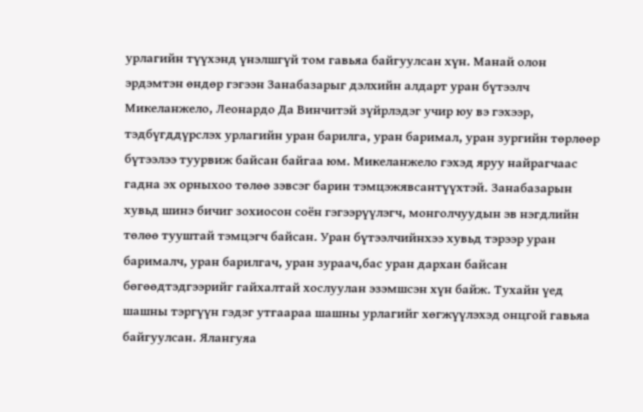урлагийн түүхэнд үнэлшгүй том гавьяа байгуулсан хүн. Манай олон эрдэмтэн өндөр гэгээн Занабазарыг дэлхийн алдарт уран бүтээлч Микеланжело, Леонардо Да Винчитэй зүйрлэдэг учир юу вэ гэхээр, тэдбүгддүрслэх урлагийн уран барилга, уран баримал, уран зургийн төрлөөр бүтээлээ туурвиж байсан байгаа юм. Микеланжело гэхэд яруу найрагчаас гадна эх орныхоо төлөө зэвсэг барин тэмцэжявсантүүхтэй. Занабазарын хувьд шинэ бичиг зохиосон соён гэгээрүүлэгч, монголчуудын эв нэгдлийн төлөө тууштай тэмцэгч байсан. Уран бүтээлчийнхээ хувьд тэрээр уран барималч, уран барилгач, уран зураач,бас уран дархан байсан бөгөөдтэдгээрийг гайхалтай хослуулан эзэмшсэн хүн байж. Тухайн үед шашны тэргүүн гэдэг утгаараа шашны урлагийг хөгжүүлэхэд онцгой гавьяа байгуулсан. Ялангуяа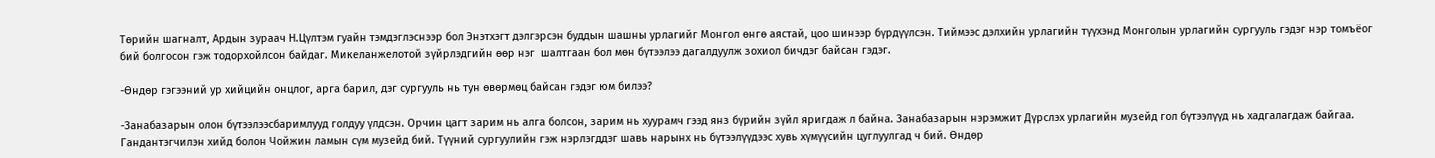Төрийн шагналт, Ардын зураач Н.Цүлтэм гуайн тэмдэглэснээр бол Энэтхэгт дэлгэрсэн буддын шашны урлагийг Монгол өнгө аястай, цоо шинээр бүрдүүлсэн. Тиймээс дэлхийн урлагийн түүхэнд Монголын урлагийн сургууль гэдэг нэр томъёог бий болгосон гэж тодорхойлсон байдаг. Микеланжелотой зүйрлэдгийн өөр нэг  шалтгаан бол мөн бүтээлээ дагалдуулж зохиол бичдэг байсан гэдэг.

-Өндөр гэгээний ур хийцийн онцлог, арга барил, дэг сургууль нь тун өвөрмөц байсан гэдэг юм билээ?

-Занабазарын олон бүтээлээсбаримлууд голдуу үлдсэн. Орчин цагт зарим нь алга болсон, зарим нь хуурамч гээд янз бүрийн зүйл яригдаж л байна. Занабазарын нэрэмжит Дүрслэх урлагийн музейд гол бүтээлүүд нь хадгалагдаж байгаа. Гандантэгчилэн хийд болон Чойжин ламын сүм музейд бий. Түүний сургуулийн гэж нэрлэгддэг шавь нарынх нь бүтээлүүдээс хувь хүмүүсийн цуглуулгад ч бий. Өндөр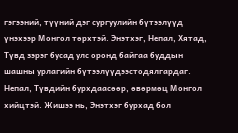гэгээний, түүний дэг сургуулийн бүтээлүүд үнэхээр Монгол төрхтэй. Энэтхэг, Непал, Хятад, Түвд зэрэг бусад улс оронд байгаа буддын шашны урлагийн бүтээлүүдээстодялгардаг. Непал, Түвдийн бурхдаасөөр, өвөрмөц Монгол хийцтэй. Жишээ нь, Энэтхэг бурхад бол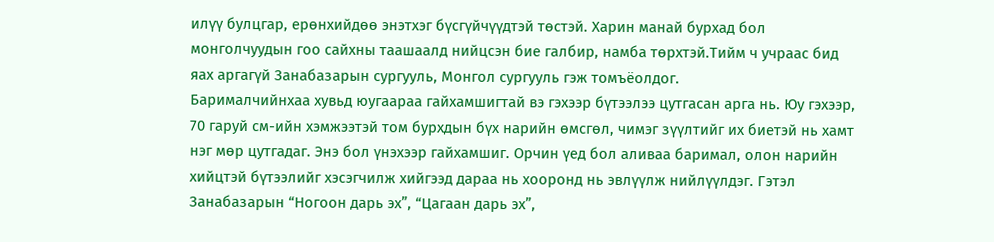илүү булцгар, ерөнхийдөө энэтхэг бүсгүйчүүдтэй төстэй. Харин манай бурхад бол монголчуудын гоо сайхны таашаалд нийцсэн бие галбир, намба төрхтэй.Тийм ч учраас бид яах аргагүй Занабазарын сургууль, Монгол сургууль гэж томъёолдог.
Барималчийнхаа хувьд юугаараа гайхамшигтай вэ гэхээр бүтээлээ цутгасан арга нь. Юу гэхээр, 70 гаруй см-ийн хэмжээтэй том бурхдын бүх нарийн өмсгөл, чимэг зүүлтийг их биетэй нь хамт нэг мөр цутгадаг. Энэ бол үнэхээр гайхамшиг. Орчин үед бол аливаа баримал, олон нарийн хийцтэй бүтээлийг хэсэгчилж хийгээд дараа нь хооронд нь эвлүүлж нийлүүлдэг. Гэтэл Занабазарын “Ногоон дарь эх”, “Цагаан дарь эх”,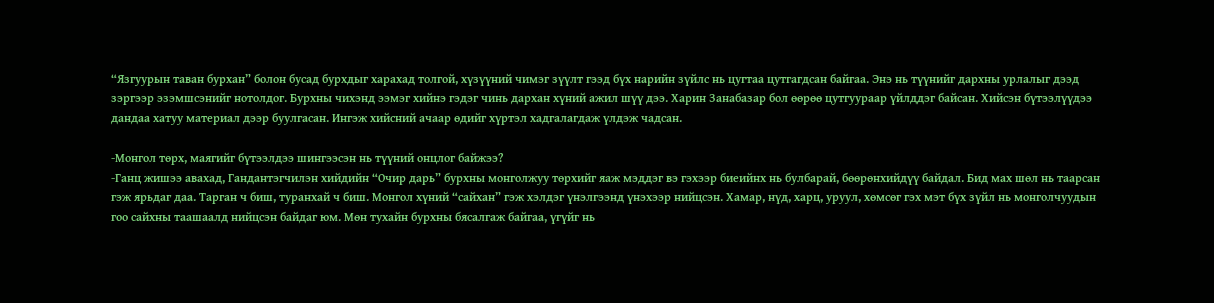“Язгуурын таван бурхан” болон бусад бурхдыг харахад толгой, хүзүүний чимэг зүүлт гээд бүх нарийн зүйлс нь цугтаа цутгагдсан байгаа. Энэ нь түүнийг дархны урлалыг дээд зэргээр эзэмшсэнийг нотолдог. Бурхны чихэнд ээмэг хийнэ гэдэг чинь дархан хүний ажил шүү дээ. Харин Занабазар бол өөрөө цутгуураар үйлддэг байсан. Хийсэн бүтээлүүдээ дандаа хатуу материал дээр буулгасан. Ингэж хийсний ачаар өдийг хүртэл хадгалагдаж үлдэж чадсан.

-Монгол төрх, маягийг бүтээлдээ шингээсэн нь түүний онцлог байжээ?
-Ганц жишээ авахад, Гандантэгчилэн хийдийн “Очир дарь” бурхны монголжуу төрхийг яаж мэддэг вэ гэхээр биеийнх нь булбарай, бөөрөнхийдүү байдал. Бид мах шөл нь таарсан гэж ярьдаг даа. Тарган ч биш, туранхай ч биш. Монгол хүний “сайхан” гэж хэлдэг үнэлгээнд үнэхээр нийцсэн. Хамар, нүд, харц, уруул, хөмсөг гэх мэт бүх зүйл нь монголчуудын гоо сайхны таашаалд нийцсэн байдаг юм. Мөн тухайн бурхны бясалгаж байгаа, үгүйг нь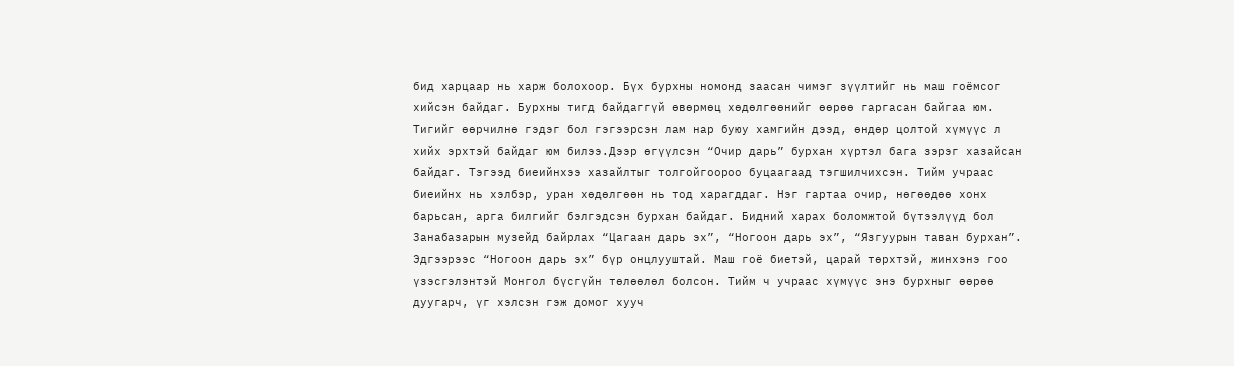бид харцаар нь харж болохоор. Бүх бурхны номонд заасан чимэг зүүлтийг нь маш гоёмсог хийсэн байдаг. Бурхны тигд байдаггүй өвөрмөц хөдөлгөөнийг өөрөө гаргасан байгаа юм. Тигийг өөрчилнө гэдэг бол гэгээрсэн лам нар буюу хамгийн дээд, өндөр цолтой хүмүүс л хийх эрхтэй байдаг юм билээ.Дээр өгүүлсэн “Очир дарь” бурхан хүртэл бага зэрэг хазайсан байдаг. Тэгээд биеийнхээ хазайлтыг толгойгоороо буцаагаад тэгшилчихсэн. Тийм учраас биеийнх нь хэлбэр, уран хөдөлгөөн нь тод харагддаг. Нэг гартаа очир, нөгөөдөө хонх барьсан, арга билгийг бэлгэдсэн бурхан байдаг. Бидний харах боломжтой бүтээлүүд бол Занабазарын музейд байрлах “Цагаан дарь эх”, “Ногоон дарь эх”, “Язгуурын таван бурхан”. Эдгээрээс “Ногоон дарь эх” бүр онцлууштай. Маш гоё биетэй, царай төрхтэй, жинхэнэ гоо үзэсгэлэнтэй Монгол бүсгүйн төлөөлөл болсон. Тийм ч учраас хүмүүс энэ бурхныг өөрөө дуугарч, үг хэлсэн гэж домог хууч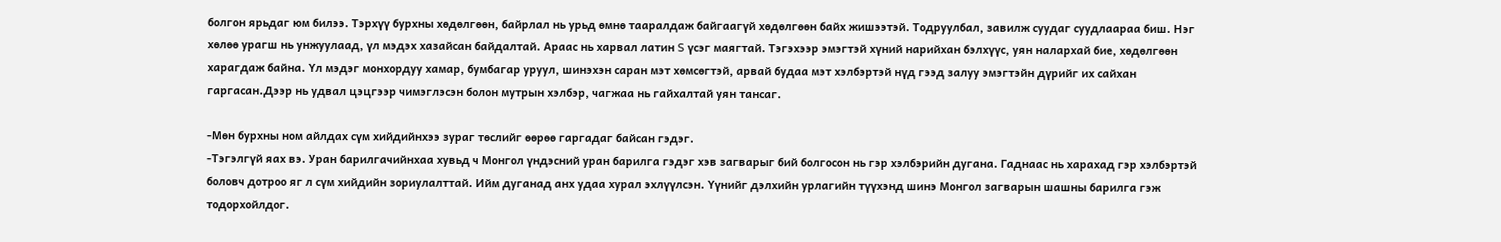болгон ярьдаг юм билээ. Тэрхүү бурхны хөдөлгөөн, байрлал нь урьд өмнө тааралдаж байгаагүй хөдөлгөөн байх жишээтэй. Тодруулбал, завилж суудаг суудлаараа биш. Нэг хөлөө урагш нь унжуулаад, үл мэдэх хазайсан байдалтай. Араас нь харвал латин S үсэг маягтай. Тэгэхээр эмэгтэй хүний нарийхан бэлхүүс, уян налархай бие, хөдөлгөөн харагдаж байна. Үл мэдэг монхордуу хамар, бумбагар уруул, шинэхэн саран мэт хөмсөгтэй, арвай будаа мэт хэлбэртэй нүд гээд залуу эмэгтэйн дүрийг их сайхан гаргасан.Дээр нь удвал цэцгээр чимэглэсэн болон мутрын хэлбэр, чагжаа нь гайхалтай уян тансаг.

-Мөн бурхны ном айлдах сүм хийдийнхээ зураг төслийг өөрөө гаргадаг байсан гэдэг.
-Тэгэлгүй яах вэ. Уран барилгачийнхаа хувьд ч Монгол үндэсний уран барилга гэдэг хэв загварыг бий болгосон нь гэр хэлбэрийн дугана. Гаднаас нь харахад гэр хэлбэртэй боловч дотроо яг л сүм хийдийн зориулалттай. Ийм дуганад анх удаа хурал эхлүүлсэн. Үүнийг дэлхийн урлагийн түүхэнд шинэ Монгол загварын шашны барилга гэж тодорхойлдог.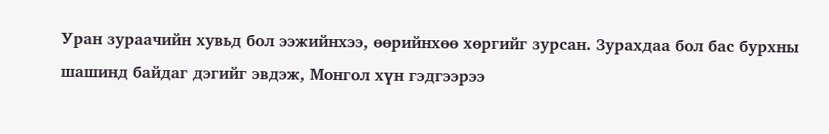Уран зураачийн хувьд бол ээжийнхээ, өөрийнхөө хөргийг зурсан. Зурахдаа бол бас бурхны шашинд байдаг дэгийг эвдэж, Монгол хүн гэдгээрээ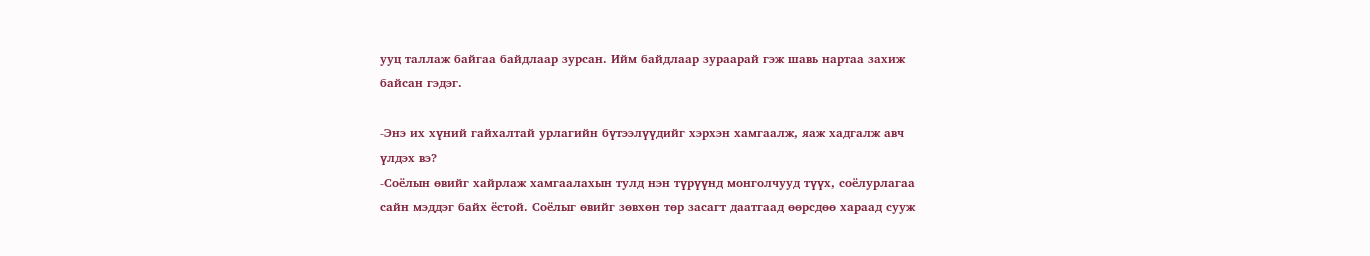ууц таллаж байгаа байдлаар зурсан. Ийм байдлаар зураарай гэж шавь нартаа захиж байсан гэдэг.

-Энэ их хүний гайхалтай урлагийн бүтээлүүдийг хэрхэн хамгаалж, яаж хадгалж авч үлдэх вэ?
-Соёлын өвийг хайрлаж хамгаалахын тулд нэн түрүүнд монголчууд түүх, соёлурлагаа сайн мэддэг байх ёстой. Соёлыг өвийг зөвхөн төр засагт даатгаад өөрсдөө хараад сууж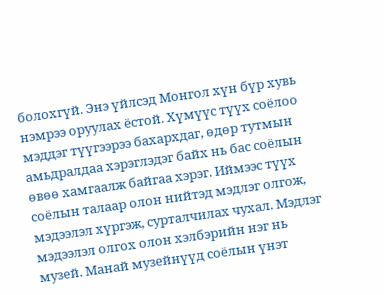болохгүй. Энэ үйлсэд Монгол хүн бүр хувь нэмрээ оруулах ёстой. Хүмүүс түүх соёлоо мэддэг түүгээрээ бахархдаг, өдөр тутмын амьдралдаа хэрэглэдэг байх нь бас соёлын өвөө хамгаалж байгаа хэрэг. Иймээс түүх соёлын талаар олон нийтэд мэдлэг олгож, мэдээлэл хүргэж, сурталчилах чухал. Мэдлэг мэдээлэл олгох олон хэлбэрийн нэг нь музей. Манай музейнүүд соёлын үнэт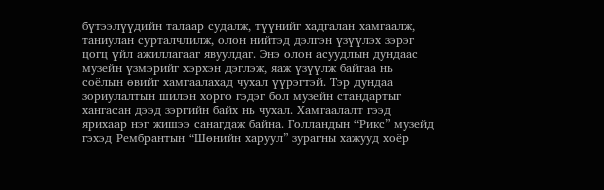бүтээлүүдийн талаар судалж, түүнийг хадгалан хамгаалж, таниулан сурталчлилж, олон нийтэд дэлгэн үзүүлэх зэрэг цогц үйл ажиллагааг явуулдаг. Энэ олон асуудлын дундаас музейн үзмэрийг хэрхэн дэглэж, яаж үзүүлж байгаа нь соёлын өвийг хамгаалахад чухал үүрэгтэй. Тэр дундаа зориулалтын шилэн хорго гэдэг бол музейн стандартыг хангасан дээд зэргийн байх нь чухал. Хамгаалалт гээд ярихаар нэг жишээ санагдаж байна. Голландын “Рикс” музейд гэхэд Рембрантын “Шөнийн харуул” зурагны хажууд хоёр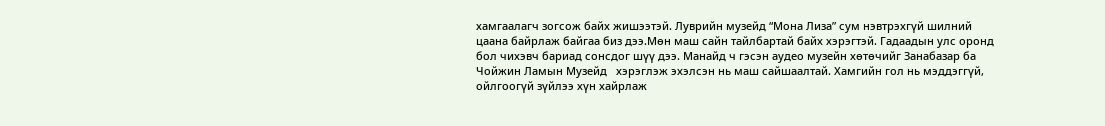хамгаалагч зогсож байх жишээтэй. Луврийн музейд “Мона Лиза” сум нэвтрэхгүй шилний цаана байрлаж байгаа биз дээ.Мөн маш сайн тайлбартай байх хэрэгтэй. Гадаадын улс оронд бол чихэвч бариад сонсдог шүү дээ. Манайд ч гэсэн аудео музейн хөтөчийг Занабазар ба Чойжин Ламын Музейд   хэрэглэж эхэлсэн нь маш сайшаалтай. Хамгийн гол нь мэддэггүй, ойлгоогүй зүйлээ хүн хайрлаж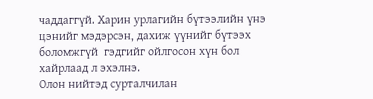чаддаггүй. Харин урлагийн бүтээлийн үнэ цэнийг мэдэрсэн, дахиж үүнийг бүтээх боломжгүй  гэдгийг ойлгосон хүн бол хайрлаад л эхэлнэ.
Олон нийтэд сурталчилан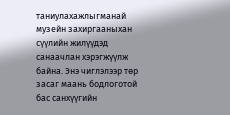таниулахажлыгманай музейн захиргааныхан сүүлийн жилүүдэд санаачлан хэрэгжүүлж байна. Энэ чиглэлээр төр засаг маань бодлоготой бас санхүүгийн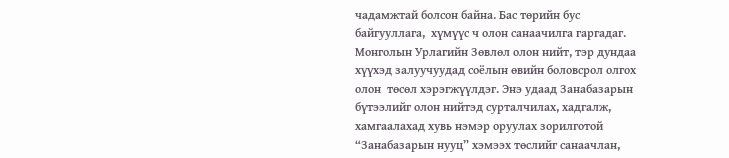чадамжтай болсон байна. Бас төрийн бус байгууллага,  хүмүүс ч олон санаачилга гаргадаг. Монголын Урлагийн Зөвлөл олон нийт, тэр дундаа хүүхэд залуучуудад соёлын өвийн боловсрол олгох олон  төсөл хэрэгжүүлдэг. Энэ удаад Занабазарын бүтээлийг олон нийтэд сурталчилах, хадгалж, хамгаалахад хувь нэмэр оруулах зорилготой “Занабазарын нууц” хэмээх төслийг санаачлан,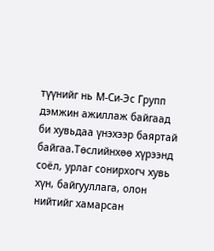түүнийг нь М-Си-Эс Групп дэмжин ажиллаж байгаад би хувьдаа үнэхээр баяртай байгаа.Төслийнхөө хүрээнд соёл, урлаг сонирхогч хувь хүн, байгууллага, олон нийтийг хамарсан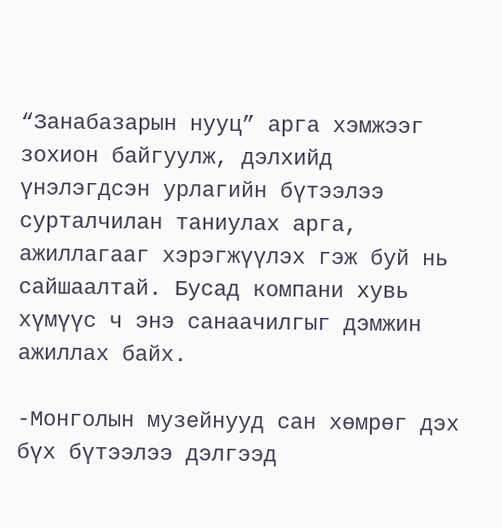“Занабазарын нууц” арга хэмжээг зохион байгуулж, дэлхийд үнэлэгдсэн урлагийн бүтээлээ сурталчилан таниулах арга, ажиллагааг хэрэгжүүлэх гэж буй нь сайшаалтай. Бусад компани хувь хүмүүс ч энэ санаачилгыг дэмжин ажиллах байх.

-Монголын музейнууд сан хөмрөг дэх бүх бүтээлээ дэлгээд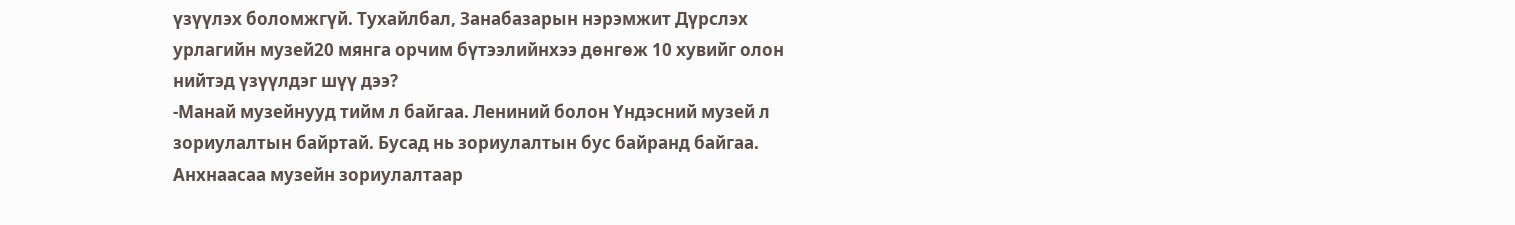үзүүлэх боломжгүй. Тухайлбал, Занабазарын нэрэмжит Дүрслэх урлагийн музей20 мянга орчим бүтээлийнхээ дөнгөж 10 хувийг олон нийтэд үзүүлдэг шүү дээ?
-Манай музейнууд тийм л байгаа. Лениний болон Үндэсний музей л зориулалтын байртай. Бусад нь зориулалтын бус байранд байгаа. Анхнаасаа музейн зориулалтаар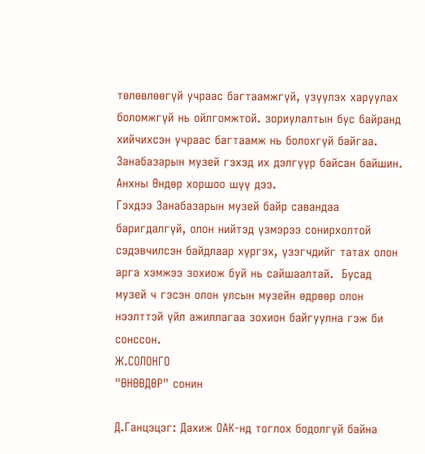төлөвлөөгүй учраас багтаамжгүй, үзүүлэх харуулах боломжгүй нь ойлгомжтой. зориулалтын бус байранд хийчихсэн учраас багтаамж нь болохгүй байгаа. Занабазарын музей гэхэд их дэлгүүр байсан байшин. Анхны Өндөр хоршоо шүү дээ.
Гэхдээ Занабазарын музей байр савандаа баригдалгүй, олон нийтэд үзмэрээ сонирхолтой сэдэвчилсэн байдлаар хүргэх, үзэгчдийг татах олон арга хэмжээ зохиож буй нь сайшаалтай.  Бусад музей ч гэсэн олон улсын музейн өдрөөр олон нээлттэй үйл ажиллагаа зохион байгуулна гэж би сонссон.
Ж.СОЛОНГО
"ӨНӨӨДӨР" сонин

Д.Ганцэцэг: Дахиж ОАК-нд тоглох бодолгүй байна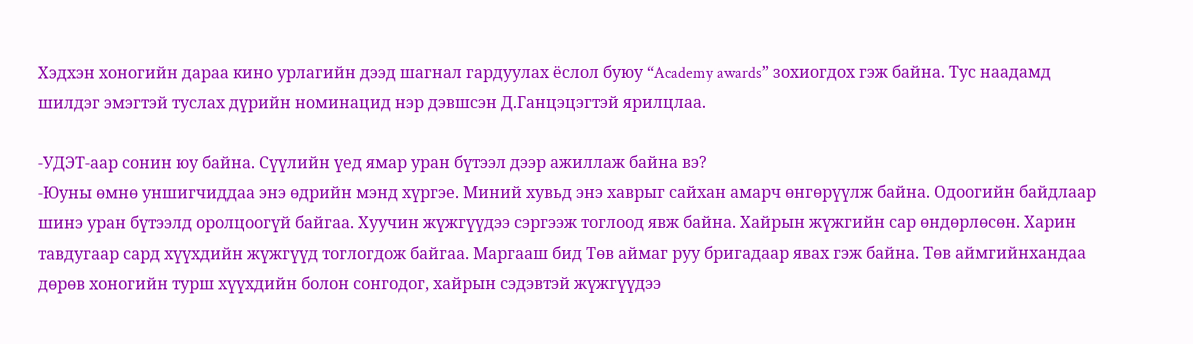Хэдхэн хоногийн дараа кино урлагийн дээд шагнал гардуулах ёслол буюу “Academy awards” зохиогдох гэж байна. Тус наадамд шилдэг эмэгтэй туслах дүрийн номинацид нэр дэвшсэн Д.Ганцэцэгтэй ярилцлаа.

-УДЭТ-аар сонин юу байна. Сүүлийн үед ямар уран бүтээл дээр ажиллаж байна вэ?
-Юуны өмнө уншигчиддаа энэ өдрийн мэнд хүргэе. Миний хувьд энэ хаврыг сайхан амарч өнгөрүүлж байна. Одоогийн байдлаар шинэ уран бүтээлд оролцоогүй байгаа. Хуучин жүжгүүдээ сэргээж тоглоод явж байна. Хайрын жүжгийн сар өндөрлөсөн. Харин тавдугаар сард хүүхдийн жүжгүүд тоглогдож байгаа. Маргааш бид Төв аймаг руу бригадаар явах гэж байна. Төв аймгийнхандаа дөрөв хоногийн турш хүүхдийн болон сонгодог, хайрын сэдэвтэй жүжгүүдээ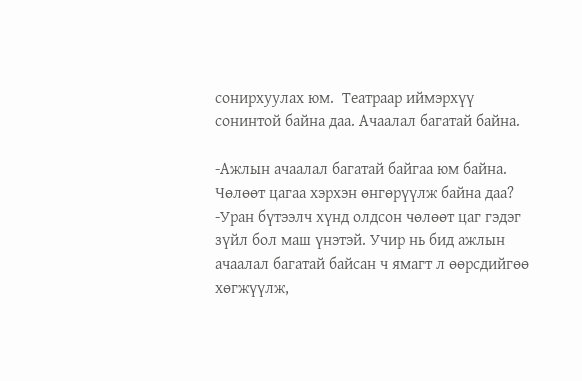сонирхуулах юм.  Театраар иймэрхүү сонинтой байна даа. Ачаалал багатай байна.

-Ажлын ачаалал багатай байгаа юм байна. Чөлөөт цагаа хэрхэн өнгөрүүлж байна даа?
-Уран бүтээлч хүнд олдсон чөлөөт цаг гэдэг зүйл бол маш үнэтэй. Учир нь бид ажлын ачаалал багатай байсан ч ямагт л өөрсдийгөө хөгжүүлж,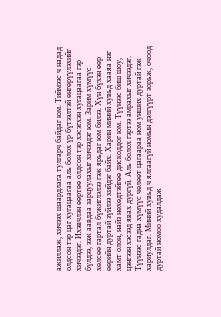ажиллаж, хичээх шаардлага тулгарч байдаг юм. Тиймээс ч надад олдсон тэр цаг хугацаагаа аль болох үр бүтээлтэй өнгөрүүлэхийг хичээдэг. Ихэвчлэн өөртөө олдсон тэр хэсэгхэн хугацаагаа гэр бүлдээ, ээж аавдаа зарцуулахыг хичээдэг юм. Зарим хүмүүс хөлсөө гартал бүжиглэлээ гэж ярьдаг юм билээ. Хүн бүхэн өөр өөрийн дуртай зүйлээ хийдэг байх. Харин миний хувьд хааяа нэг хамт олон, найз нөхөдтэйгөө дискоддог юм. Түүнээс биш шоу, цэнгээн хэсээд явах дургүй. Аль болох гэртээ амрахыг хичээдэг. Түүнээс гадна хүмүүс чөлөөт цагаараа ном унших дуртай гэж хариулдаг. Миний хувьд ч ялгаагүй номын дэлгүүрт зорьж, очоод дуртай номоо худалдаж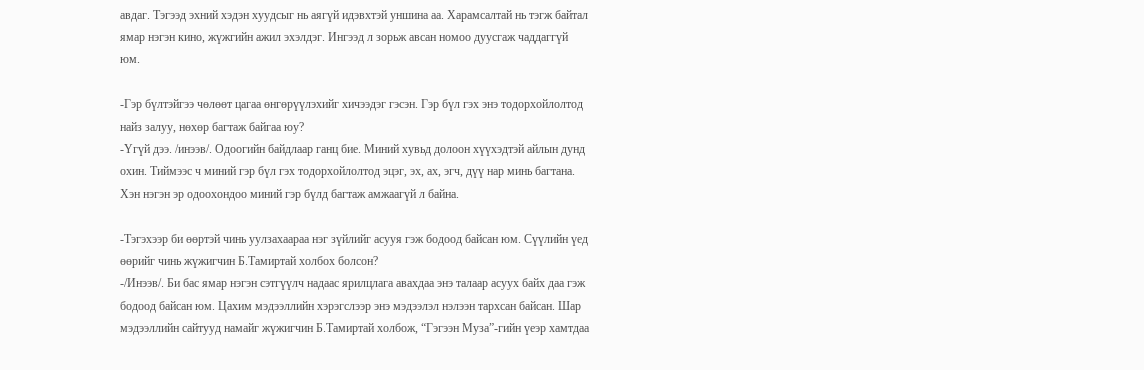авдаг. Тэгээд эхний хэдэн хуудсыг нь аягүй идэвхтэй уншина аа. Харамсалтай нь тэгж байтал ямар нэгэн кино, жүжгийн ажил эхэлдэг. Ингээд л зорьж авсан номоо дуусгаж чаддаггүй юм.

-Гэр бүлтэйгээ чөлөөт цагаа өнгөрүүлэхийг хичээдэг гэсэн. Гэр бүл гэх энэ тодорхойлолтод найз залуу, нөхөр багтаж байгаа юу?
-Үгүй дээ. /инээв/. Одоогийн байдлаар ганц бие. Миний хувьд долоон хүүхэдтэй айлын дунд охин. Тиймээс ч миний гэр бүл гэх тодорхойлолтод эцэг, эх, ах, эгч, дүү нар минь багтана. Хэн нэгэн эр одоохондоо миний гэр бүлд багтаж амжаагүй л байна.

-Тэгэхээр би өөртэй чинь уулзахаараа нэг зүйлийг асууя гэж бодоод байсан юм. Сүүлийн үед өөрийг чинь жүжигчин Б.Тамиртай холбох болсон?
-/Инээв/. Би бас ямар нэгэн сэтгүүлч надаас ярилцлага авахдаа энэ талаар асуух байх даа гэж бодоод байсан юм. Цахим мэдээллийн хэрэгслээр энэ мэдээлэл нэлээн тархсан байсан. Шар мэдээллийн сайтууд намайг жүжигчин Б.Тамиртай холбож, “Гэгээн Муза”-гийн үеэр хамтдаа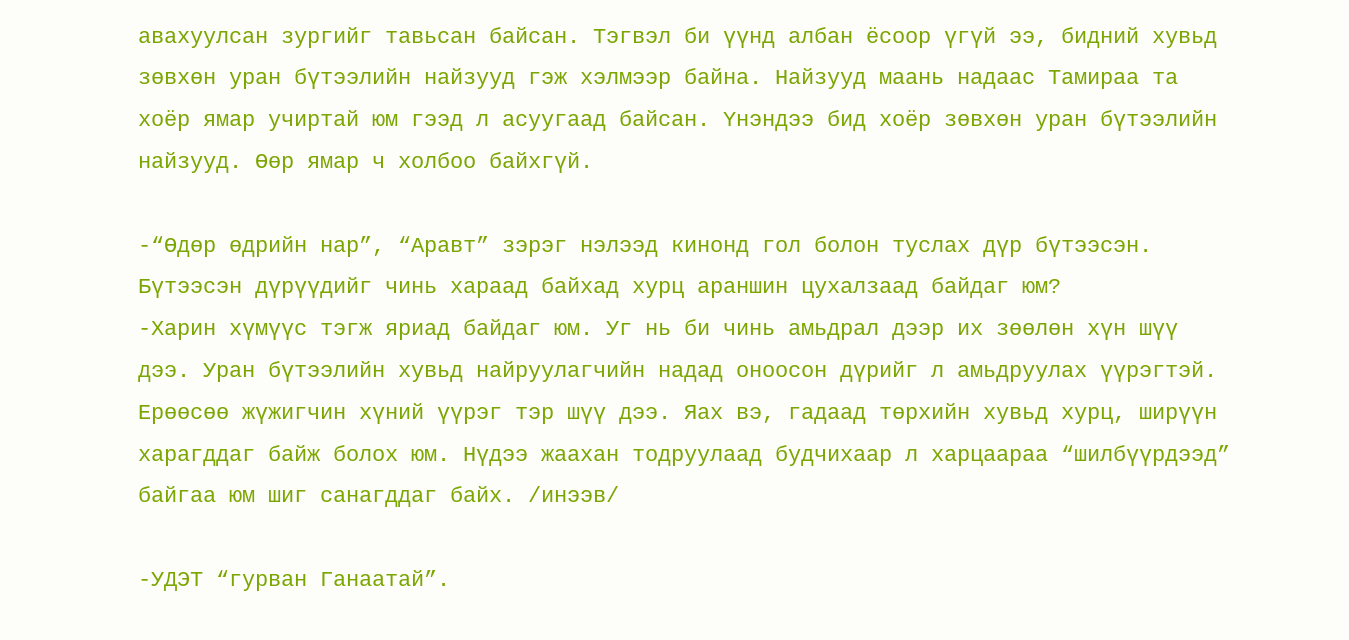авахуулсан зургийг тавьсан байсан. Тэгвэл би үүнд албан ёсоор үгүй ээ, бидний хувьд зөвхөн уран бүтээлийн найзууд гэж хэлмээр байна. Найзууд маань надаас Тамираа та хоёр ямар учиртай юм гээд л асуугаад байсан. Үнэндээ бид хоёр зөвхөн уран бүтээлийн найзууд. Өөр ямар ч холбоо байхгүй.

-“Өдөр өдрийн нар”, “Аравт” зэрэг нэлээд кинонд гол болон туслах дүр бүтээсэн. Бүтээсэн дүрүүдийг чинь хараад байхад хурц араншин цухалзаад байдаг юм?
-Харин хүмүүс тэгж яриад байдаг юм. Уг нь би чинь амьдрал дээр их зөөлөн хүн шүү дээ. Уран бүтээлийн хувьд найруулагчийн надад оноосон дүрийг л амьдруулах үүрэгтэй. Ерөөсөө жүжигчин хүний үүрэг тэр шүү дээ. Яах вэ, гадаад төрхийн хувьд хурц, ширүүн харагддаг байж болох юм. Нүдээ жаахан тодруулаад будчихаар л харцаараа “шилбүүрдээд” байгаа юм шиг санагддаг байх. /инээв/

-УДЭТ “гурван Ганаатай”.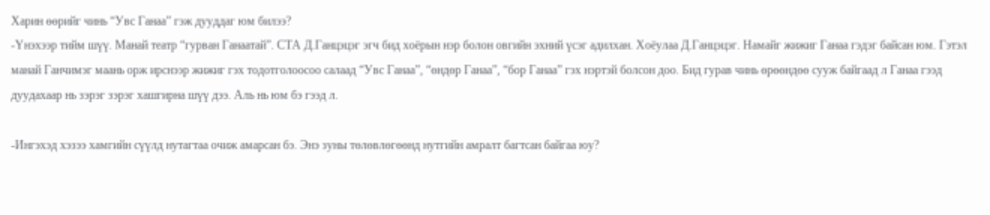Харин өөрийг чинь “Увс Ганаа” гэж дууддаг юм билээ?
-Үнэхээр тийм шүү. Манай театр “гурван Ганаатай”. СТА Д.Ганцэцэг эгч бид хоёрын нэр болон овгийн эхний үсэг адилхан. Хоёулаа Д.Ганцэцэг. Намайг жижиг Ганаа гэдэг байсан юм. Гэтэл манай Ганчимэг маань орж ирснээр жижиг гэх тодотголоосоо салаад “Увс Ганаа”, “өндөр Ганаа”, “бор Ганаа” гэх нэртэй болсон доо. Бид гурав чинь өрөөндөө сууж байгаад л Ганаа гээд дуудахаар нь зэрэг зэрэг хашгирна шүү дээ. Аль нь юм бэ гээд л.

-Ингэхэд хэзээ хамгийн сүүлд нутагтаа очиж амарсан бэ. Энэ зуны төлөвлөгөөнд нутгийн амралт багтсан байгаа юу?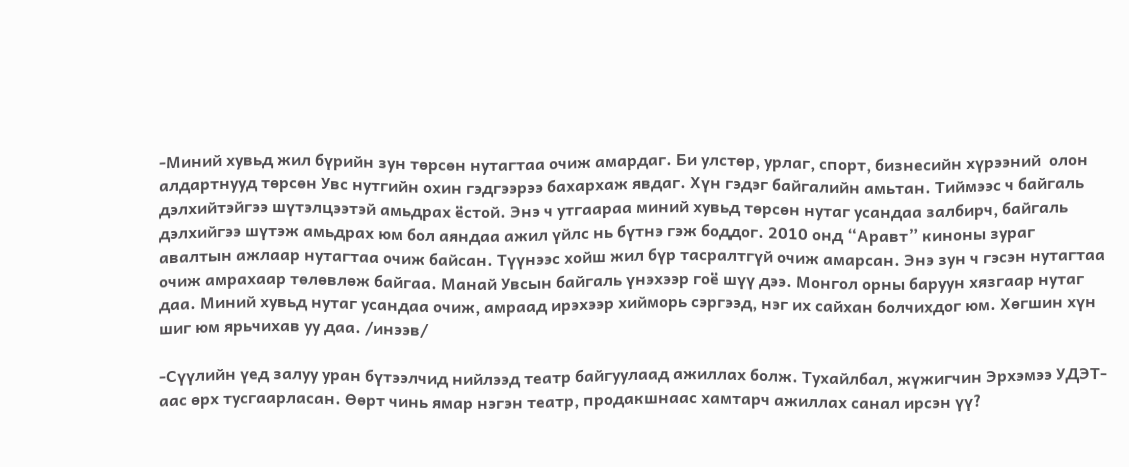-Миний хувьд жил бүрийн зун төрсөн нутагтаа очиж амардаг. Би улстөр, урлаг, спорт, бизнесийн хүрээний  олон алдартнууд төрсөн Увс нутгийн охин гэдгээрээ бахархаж явдаг. Хүн гэдэг байгалийн амьтан. Тиймээс ч байгаль дэлхийтэйгээ шүтэлцээтэй амьдрах ёстой. Энэ ч утгаараа миний хувьд төрсөн нутаг усандаа залбирч, байгаль дэлхийгээ шүтэж амьдрах юм бол аяндаа ажил үйлс нь бүтнэ гэж боддог. 2010 онд “Аравт” киноны зураг авалтын ажлаар нутагтаа очиж байсан. Түүнээс хойш жил бүр тасралтгүй очиж амарсан. Энэ зун ч гэсэн нутагтаа очиж амрахаар төлөвлөж байгаа. Манай Увсын байгаль үнэхээр гоё шүү дээ. Монгол орны баруун хязгаар нутаг даа. Миний хувьд нутаг усандаа очиж, амраад ирэхээр хийморь сэргээд, нэг их сайхан болчихдог юм. Хөгшин хүн шиг юм ярьчихав уу даа. /инээв/

-Сүүлийн үед залуу уран бүтээлчид нийлээд театр байгуулаад ажиллах болж. Тухайлбал, жүжигчин Эрхэмээ УДЭТ-аас өрх тусгаарласан. Өөрт чинь ямар нэгэн театр, продакшнаас хамтарч ажиллах санал ирсэн үү?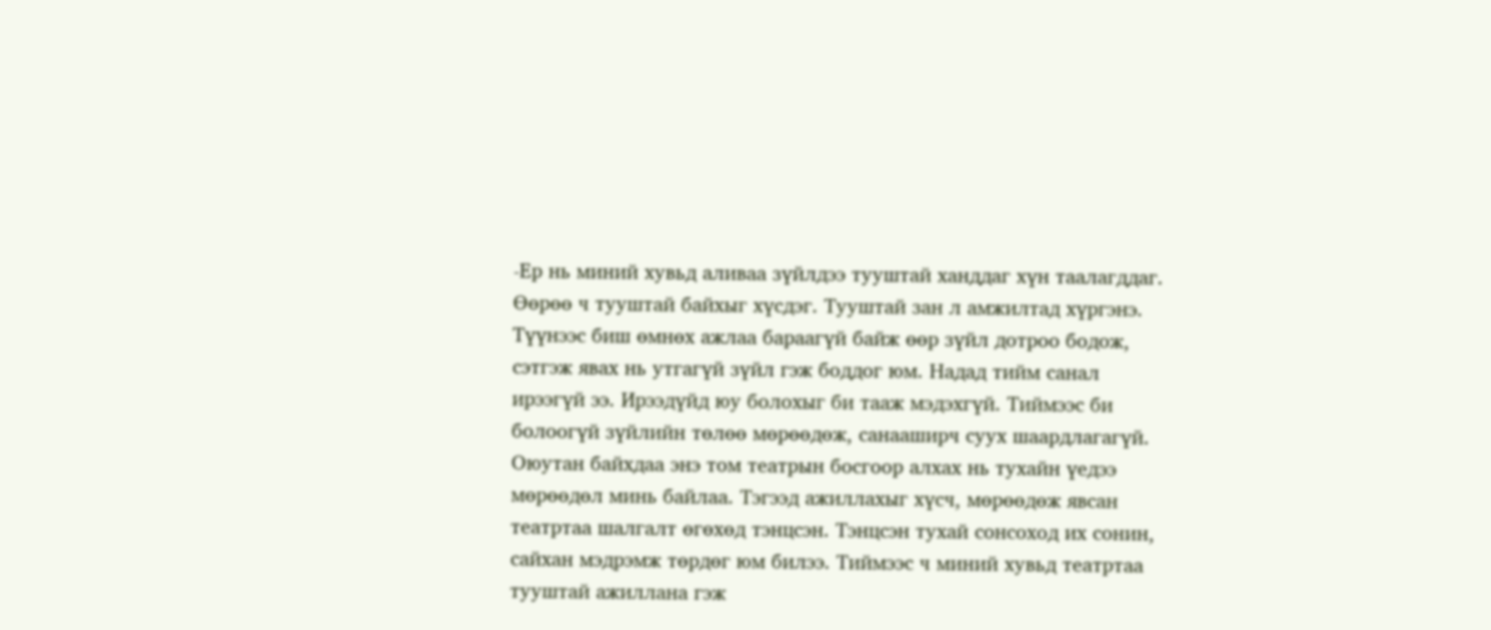-Ер нь миний хувьд аливаа зүйлдээ тууштай ханддаг хүн таалагддаг. Өөрөө ч тууштай байхыг хүсдэг. Тууштай зан л амжилтад хүргэнэ. Түүнээс биш өмнөх ажлаа бараагүй байж өөр зүйл дотроо бодож, сэтгэж явах нь утгагүй зүйл гэж боддог юм. Надад тийм санал ирээгүй ээ. Ирээдүйд юу болохыг би тааж мэдэхгүй. Тиймээс би болоогүй зүйлийн төлөө мөрөөдөж, санааширч суух шаардлагагүй. Оюутан байхдаа энэ том театрын босгоор алхах нь тухайн үедээ мөрөөдөл минь байлаа. Тэгээд ажиллахыг хүсч, мөрөөдөж явсан театртаа шалгалт өгөхөд тэнцсэн. Тэнцсэн тухай сонсоход их сонин, сайхан мэдрэмж төрдөг юм билээ. Тиймээс ч миний хувьд театртаа тууштай ажиллана гэж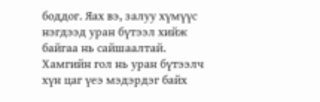боддог. Яах вэ, залуу хүмүүс нэгдээд уран бүтээл хийж байгаа нь сайшаалтай. Хамгийн гол нь уран бүтээлч хүн цаг үеэ мэдэрдэг байх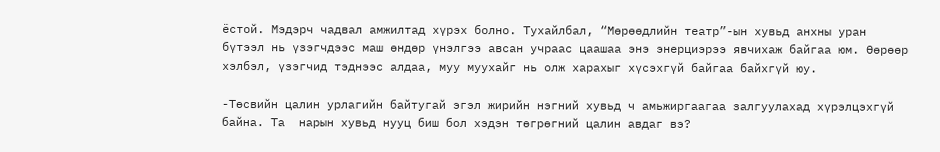ёстой. Мэдэрч чадвал амжилтад хүрэх болно. Тухайлбал, “Мөрөөдлийн театр”-ын хувьд анхны уран бүтээл нь үзэгчдээс маш өндөр үнэлгээ авсан учраас цаашаа энэ энерциэрээ явчихаж байгаа юм. Өөрөөр хэлбэл, үзэгчид тэднээс алдаа, муу муухайг нь олж харахыг хүсэхгүй байгаа байхгүй юу.

-Төсвийн цалин урлагийн байтугай эгэл жирийн нэгний хувьд ч амьжиргаагаа залгуулахад хүрэлцэхгүй байна. Та  нарын хувьд нууц биш бол хэдэн төгрөгний цалин авдаг вэ?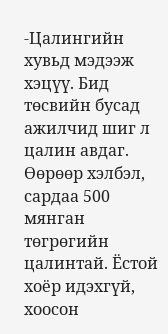-Цалингийн хувьд мэдээж хэцүү. Бид төсвийн бусад ажилчид шиг л цалин авдаг. Өөрөөр хэлбэл, сардаа 500 мянган төгрөгийн цалинтай. Ёстой хоёр идэхгүй, хоосон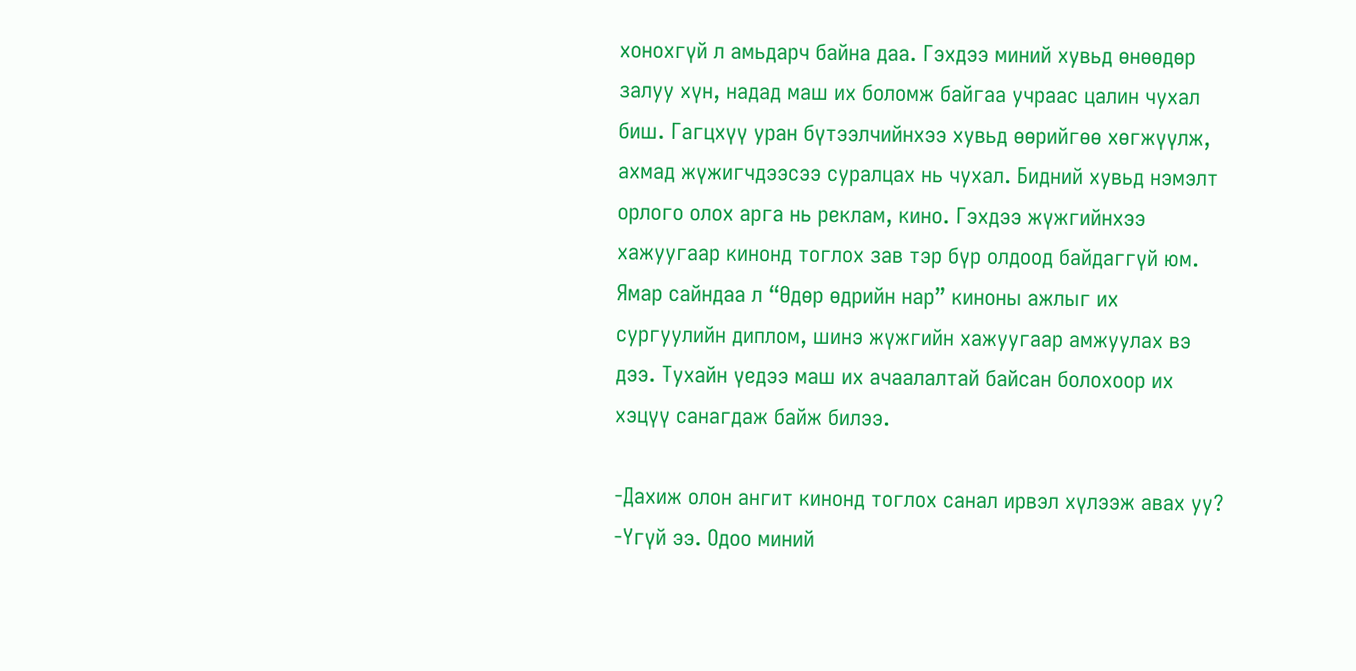хонохгүй л амьдарч байна даа. Гэхдээ миний хувьд өнөөдөр залуу хүн, надад маш их боломж байгаа учраас цалин чухал биш. Гагцхүү уран бүтээлчийнхээ хувьд өөрийгөө хөгжүүлж, ахмад жүжигчдээсээ суралцах нь чухал. Бидний хувьд нэмэлт орлого олох арга нь реклам, кино. Гэхдээ жүжгийнхээ хажуугаар кинонд тоглох зав тэр бүр олдоод байдаггүй юм. Ямар сайндаа л “Өдөр өдрийн нар” киноны ажлыг их сургуулийн диплом, шинэ жүжгийн хажуугаар амжуулах вэ дээ. Тухайн үедээ маш их ачаалалтай байсан болохоор их хэцүү санагдаж байж билээ.

-Дахиж олон ангит кинонд тоглох санал ирвэл хүлээж авах уу?
-Үгүй ээ. Одоо миний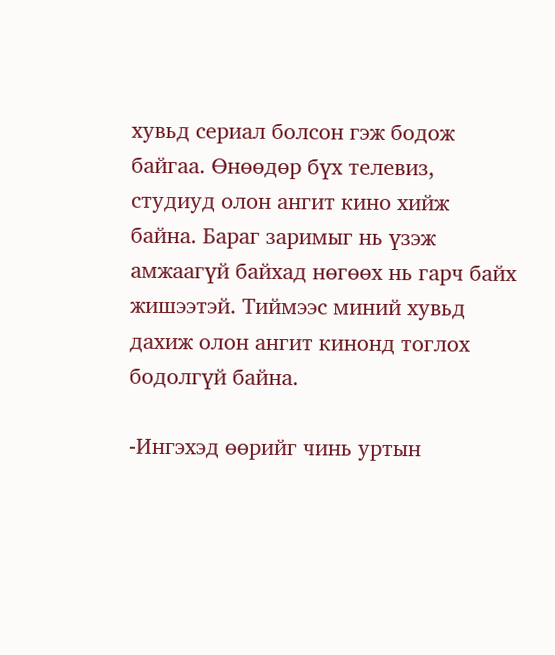хувьд сериал болсон гэж бодож байгаа. Өнөөдөр бүх телевиз, студиуд олон ангит кино хийж байна. Бараг заримыг нь үзэж амжаагүй байхад нөгөөх нь гарч байх жишээтэй. Тиймээс миний хувьд дахиж олон ангит кинонд тоглох бодолгүй байна.

-Ингэхэд өөрийг чинь уртын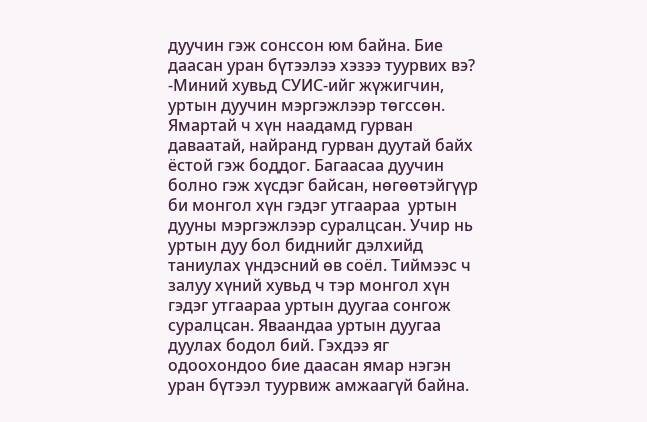дуучин гэж сонссон юм байна. Бие даасан уран бүтээлээ хэзээ туурвих вэ?
-Миний хувьд СУИС-ийг жүжигчин, уртын дуучин мэргэжлээр төгссөн. Ямартай ч хүн наадамд гурван даваатай, найранд гурван дуутай байх ёстой гэж боддог. Багаасаа дуучин болно гэж хүсдэг байсан, нөгөөтэйгүүр би монгол хүн гэдэг утгаараа  уртын дууны мэргэжлээр суралцсан. Учир нь уртын дуу бол биднийг дэлхийд таниулах үндэсний өв соёл. Тиймээс ч залуу хүний хувьд ч тэр монгол хүн гэдэг утгаараа уртын дуугаа сонгож суралцсан. Яваандаа уртын дуугаа дуулах бодол бий. Гэхдээ яг одоохондоо бие даасан ямар нэгэн уран бүтээл туурвиж амжаагүй байна.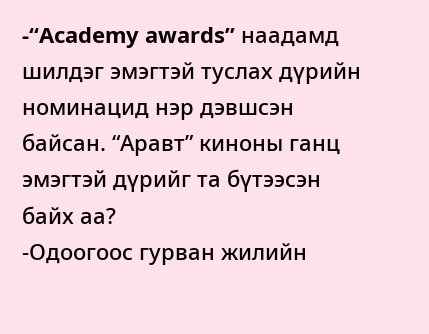-“Academy awards” наадамд шилдэг эмэгтэй туслах дүрийн номинацид нэр дэвшсэн байсан. “Аравт” киноны ганц эмэгтэй дүрийг та бүтээсэн байх аа?
-Одоогоос гурван жилийн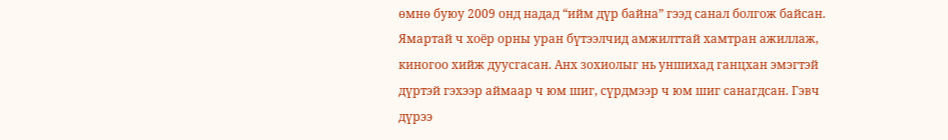өмнө буюу 2009 онд надад “ийм дүр байна” гээд санал болгож байсан. Ямартай ч хоёр орны уран бүтээлчид амжилттай хамтран ажиллаж, киногоо хийж дуусгасан. Анх зохиолыг нь уншихад ганцхан эмэгтэй дүртэй гэхээр аймаар ч юм шиг, сүрдмээр ч юм шиг санагдсан. Гэвч дүрээ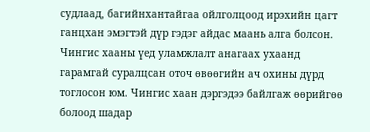судлаад, багийнхантайгаа ойлголцоод ирэхийн цагт ганцхан эмэгтэй дүр гэдэг айдас маань алга болсон. Чингис хааны үед уламжлалт анагаах ухаанд гарамгай суралцсан оточ өвөөгийн ач охины дүрд тоглосон юм. Чингис хаан дэргэдээ байлгаж өөрийгөө болоод шадар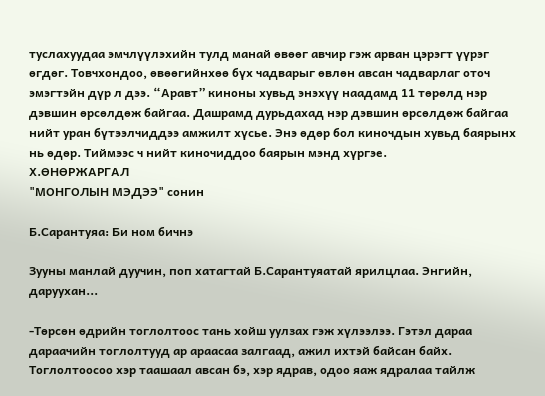туслахуудаа эмчлүүлэхийн тулд манай өвөөг авчир гэж арван цэрэгт үүрэг өгдөг. Товчхондоо, өвөөгийнхөө бүх чадварыг өвлөн авсан чадварлаг оточ эмэгтэйн дүр л дээ. “Аравт” киноны хувьд энэхүү наадамд 11 төрөлд нэр дэвшин өрсөлдөж байгаа. Дашрамд дурьдахад нэр дэвшин өрсөлдөж байгаа нийт уран бүтээлчиддээ амжилт хүсье. Энэ өдөр бол киночдын хувьд баярынх нь өдөр. Тиймээс ч нийт киночиддоо баярын мэнд хүргэе.
Х.ӨНӨРЖАРГАЛ
"МОНГОЛЫН МЭДЭЭ" сонин

Б.Сарантуяа: Би ном бичнэ

Зууны манлай дуучин, поп хатагтай Б.Сарантуяатай ярилцлаа. Энгийн, даруухан...

-Төрсөн өдрийн тоглолтоос тань хойш уулзах гэж хүлээлээ. Гэтэл дараа дараачийн тоглолтууд ар араасаа залгаад, ажил ихтэй байсан байх. Тоглолтоосоо хэр таашаал авсан бэ, хэр ядрав, одоо яаж ядралаа тайлж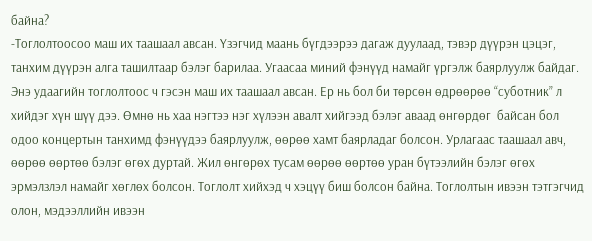байна?
-Тоглолтоосоо маш их таашаал авсан. Үзэгчид маань бүгдээрээ дагаж дуулаад, тэвэр дүүрэн цэцэг, танхим дүүрэн алга ташилтаар бэлэг барилаа. Угаасаа миний фэнүүд намайг үргэлж баярлуулж байдаг. Энэ удаагийн тоглолтоос ч гэсэн маш их таашаал авсан. Ер нь бол би төрсөн өдрөөрөө “суботник” л хийдэг хүн шүү дээ. Өмнө нь хаа нэгтээ нэг хүлээн авалт хийгээд бэлэг аваад өнгөрдөг  байсан бол одоо концертын танхимд фэнүүдээ баярлуулж, өөрөө хамт баярладаг болсон. Урлагаас таашаал авч, өөрөө өөртөө бэлэг өгөх дуртай. Жил өнгөрөх тусам өөрөө өөртөө уран бүтээлийн бэлэг өгөх эрмэлзлэл намайг хөглөх болсон. Тоглолт хийхэд ч хэцүү биш болсон байна. Тоглолтын ивээн тэтгэгчид олон, мэдээллийн ивээн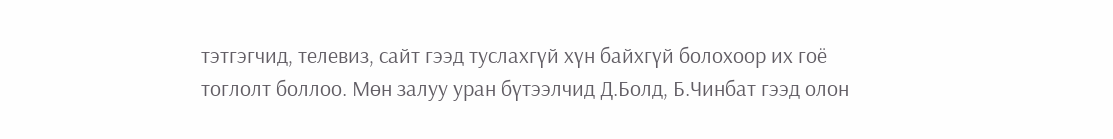тэтгэгчид, телевиз, сайт гээд туслахгүй хүн байхгүй болохоор их гоё тоглолт боллоо. Мөн залуу уран бүтээлчид Д.Болд, Б.Чинбат гээд олон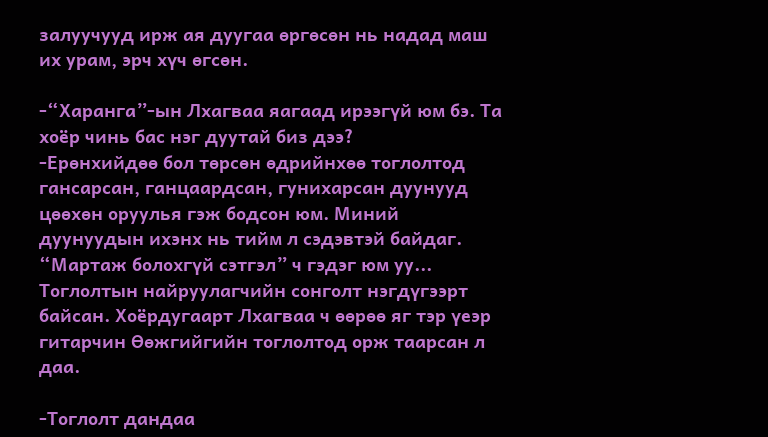залуучууд ирж ая дуугаа өргөсөн нь надад маш их урам, эрч хүч өгсөн.

-“Харанга”-ын Лхагваа яагаад ирээгүй юм бэ. Та хоёр чинь бас нэг дуутай биз дээ?
-Ерөнхийдөө бол төрсөн өдрийнхөө тоглолтод гансарсан, ганцаардсан, гунихарсан дуунууд цөөхөн оруулья гэж бодсон юм. Миний дуунуудын ихэнх нь тийм л сэдэвтэй байдаг. “Мартаж болохгүй сэтгэл” ч гэдэг юм уу... Тоглолтын найруулагчийн сонголт нэгдүгээрт байсан. Хоёрдугаарт Лхагваа ч өөрөө яг тэр үеэр гитарчин Өөжгийгийн тоглолтод орж таарсан л даа.

-Тоглолт дандаа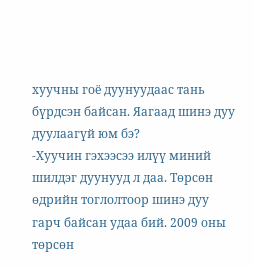хуучны гоё дуунуудаас тань бүрдсэн байсан. Яагаад шинэ дуу дуулаагүй юм бэ?
-Хуучин гэхээсээ илүү миний шилдэг дуунууд л даа. Төрсөн өдрийн тоглолтоор шинэ дуу гарч байсан удаа бий. 2009 оны төрсөн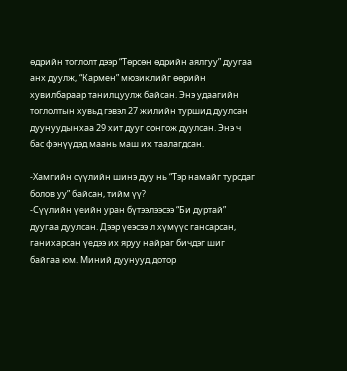өдрийн тоглолт дээр “Төрсөн өдрийн аялгуу” дуугаа анх дуулж, “Кармен” мюзиклийг өөрийн хувилбараар танилцуулж байсан. Энэ удаагийн тоглолтын хувьд гэвэл 27 жилийн туршид дуулсан дуунуудынхаа 29 хит дууг сонгож дуулсан. Энэ ч бас фэнүүдэд маань маш их таалагдсан.

-Хамгийн сүүлийн шинэ дуу нь “Тэр намайг турсдаг болов уу” байсан, тийм үү?
-Сүүлийн үеийн уран бүтээлээсээ “Би дуртай” дуугаа дуулсан. Дээр үеэсээ л хүмүүс гансарсан, ганихарсан үедээ их яруу найраг бичдэг шиг байгаа юм. Миний дуунууд дотор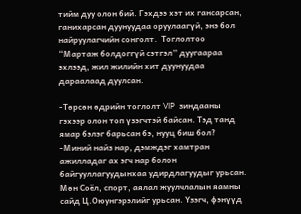тийм дуу олон бий. Гэхдээ хэт их гансарсан, ганихарсан дуунуудаа оруулаагүй, энэ бол найруулагчийн сонголт.  Тоглолтоо “Мартаж болдоггүй сэтгэл” дуугаараа эхлээд, жил жилийн хит дуунуудаа дараалаад дуулсан.

-Төрсөн өдрийн тоглолт VIP  зиндааны гэхээр олон топ үзэгчтэй байсан. Тэд танд ямар бэлэг барьсан бэ, нууц биш бол?
-Миний найз нар, дэмждэг хамтран ажилладаг ах эгч нар болон байгууллагуудынхаа удирдлагуудыг урьсан. Мөн Соёл, спорт, аялал жуулчлалын яамны сайд Ц.Оюунгэрэлийг урьсан. Үзэгч, фэнүүд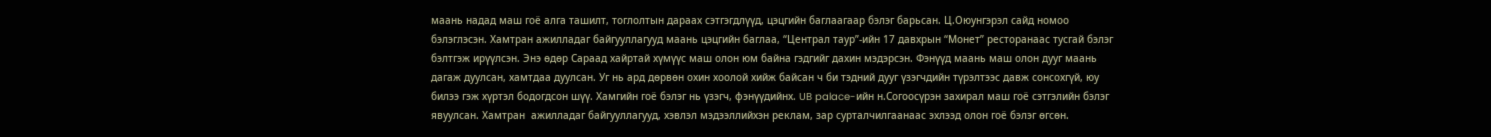маань надад маш гоё алга ташилт, тоглолтын дараах сэтгэгдлүүд, цэцгийн баглаагаар бэлэг барьсан. Ц.Оюунгэрэл сайд номоо бэлэглэсэн. Хамтран ажилладаг байгууллагууд маань цэцгийн баглаа, “Централ таур”-ийн 17 давхрын “Монет” ресторанаас тусгай бэлэг бэлтгэж ирүүлсэн. Энэ өдөр Сараад хайртай хүмүүс маш олон юм байна гэдгийг дахин мэдэрсэн. Фэнүүд маань маш олон дууг маань дагаж дуулсан, хамтдаа дуулсан. Уг нь ард дөрвөн охин хоолой хийж байсан ч би тэдний дууг үзэгчдийн түрэлтээс давж сонсохгүй, юу билээ гэж хүртэл бодогдсон шүү. Хамгийн гоё бэлэг нь үзэгч, фэнүүдийнх. UB palace-ийн н.Согоосүрэн захирал маш гоё сэтгэлийн бэлэг явуулсан. Хамтран  ажилладаг байгууллагууд, хэвлэл мэдээллийхэн реклам, зар сурталчилгаанаас эхлээд олон гоё бэлэг өгсөн.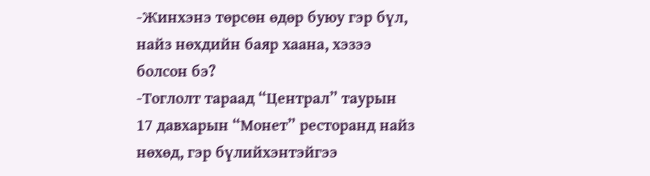-Жинхэнэ төрсөн өдөр буюу гэр бүл, найз нөхдийн баяр хаана, хэзээ болсон бэ?
-Тоглолт тараад “Централ” таурын 17 давхарын “Монет” ресторанд найз нөхөд, гэр бүлийхэнтэйгээ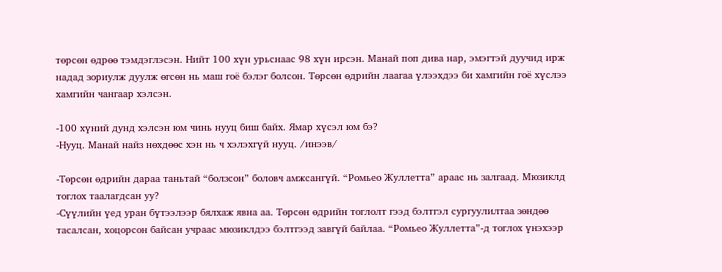төрсөн өдрөө тэмдэглэсэн. Нийт 100 хүн урьснаас 98 хүн ирсэн. Манай поп дива нар, эмэгтэй дуучид ирж надад зориулж дуулж өгсөн нь маш гоё бэлэг болсон. Төрсөн өдрийн лаагаа үлээхдээ би хамгийн гоё хүслээ хамгийн чангаар хэлсэн.

-100 хүний дунд хэлсэн юм чинь нууц биш байх. Ямар хүсэл юм бэ?
-Нууц. Манай найз нөхдөөс хэн нь ч хэлэхгүй нууц. /инээв/

-Төрсөн өдрийн дараа таньтай “болзсон” боловч амжсангүй. “Ромьео Жуллетта” араас нь залгаад. Мюзиклд тоглох таалагдсан уу?
-Сүүлийн үед уран бүтээлээр бялхаж явна аа. Төрсөн өдрийн тоглолт гээд бэлтгэл сургуулилтаа зөндөө тасалсан, хоцорсон байсан учраас мюзиклдээ бэлтгээд завгүй байлаа. “Ромьео Жуллетта”-д тоглох үнэхээр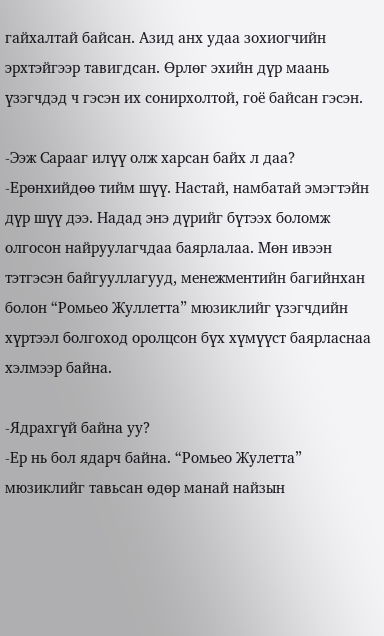гайхалтай байсан. Азид анх удаа зохиогчийн эрхтэйгээр тавигдсан. Өрлөг эхийн дүр маань үзэгчдэд ч гэсэн их сонирхолтой, гоё байсан гэсэн.

-Ээж Сарааг илүү олж харсан байх л даа?
-Ерөнхийдөө тийм шүү. Настай, намбатай эмэгтэйн дүр шүү дээ. Надад энэ дүрийг бүтээх боломж олгосон найруулагчдаа баярлалаа. Мөн ивээн тэтгэсэн байгууллагууд, менежментийн багийнхан болон “Ромьео Жуллетта” мюзиклийг үзэгчдийн хүртээл болгоход оролцсон бүх хүмүүст баярласнаа хэлмээр байна.

-Ядрахгүй байна уу?
-Ер нь бол ядарч байна. “Ромьео Жулетта” мюзиклийг тавьсан өдөр манай найзын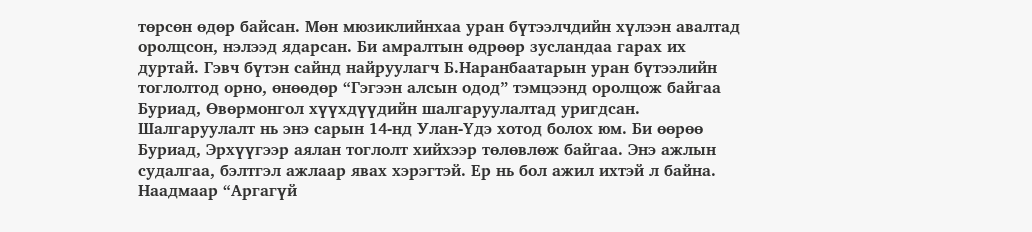төрсөн өдөр байсан. Мөн мюзиклийнхаа уран бүтээлчдийн хүлээн авалтад оролцсон, нэлээд ядарсан. Би амралтын өдрөөр зусландаа гарах их дуртай. Гэвч бүтэн сайнд найруулагч Б.Наранбаатарын уран бүтээлийн тоглолтод орно, өнөөдөр “Гэгээн алсын одод” тэмцээнд оролцож байгаа Буриад, Өвөрмонгол хүүхдүүдийн шалгаруулалтад уригдсан. Шалгаруулалт нь энэ сарын 14-нд Улан-Үдэ хотод болох юм. Би өөрөө Буриад, Эрхүүгээр аялан тоглолт хийхээр төлөвлөж байгаа. Энэ ажлын судалгаа, бэлтгэл ажлаар явах хэрэгтэй. Ер нь бол ажил ихтэй л байна. Наадмаар “Аргагүй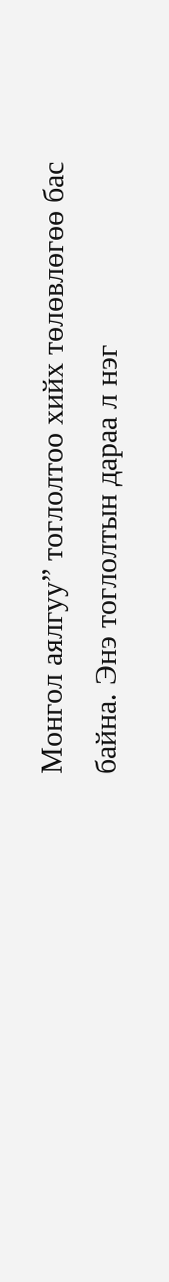Монгол аялгуу” тоглолтоо хийх төлөвлөгөө бас байна. Энэ тоглолтын дараа л нэг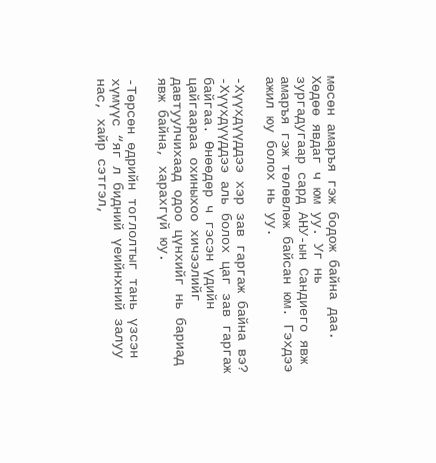мөсөн амаръя гэж бодож байна даа. Хөдөө явдаг ч юм уу. Уг нь зургадугаар сард АНУ-ын Сандиего явж амаръя гэж төлөвлөж байсан юм. Гэхдээ ажил юу болох нь уу.

-Хүүхдүүддээ хэр зав гаргаж байна вэ?
-Хүүхдүүддээ аль болох цаг зав гаргаж байгаа. Өнөөдөр ч гэсэн үдийн цайгаараа охиныхоо хичээлийг давтуулчихаад одоо цүнхийг нь бариад явж байна, харахгүй юу.

-Төрсөн өдрийн тоглолтыг тань үзсэн хүмүүс “яг л бидний үеийнхний залуу нас, хайр сэтгэл,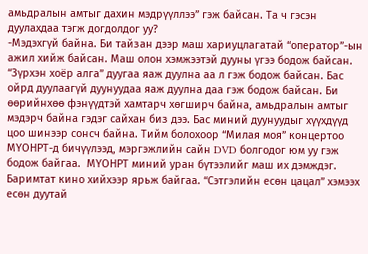амьдралын амтыг дахин мэдрүүллээ” гэж байсан. Та ч гэсэн дуулахдаа тэгж догдолдог уу?
-Мэдэхгүй байна. Би тайзан дээр маш хариуцлагатай “оператор”-ын ажил хийж байсан. Маш олон хэмжээтэй дууны үгээ бодож байсан. “Зүрхэн хоёр алга” дуугаа яаж дуулна аа л гэж бодож байсан. Бас ойрд дуулаагүй дуунуудаа яаж дуулна даа гэж бодож байсан. Би өөрийнхөө фэнүүдтэй хамтарч хөгширч байна, амьдралын амтыг мэдэрч байна гэдэг сайхан биз дээ. Бас миний дуунуудыг хүүхдүүд цоо шинээр сонсч байна. Тийм болохоор “Милая моя” концертоо МҮОНРТ-д бичүүлээд, мэргэжлийн сайн DVD болгодог юм уу гэж бодож байгаа.  МҮОНРТ миний уран бүтээлийг маш их дэмждэг. Баримтат кино хийхээр ярьж байгаа. “Сэтгэлийн есөн цацал” хэмээх есөн дуутай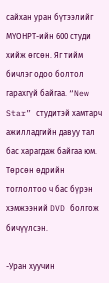сайхан уран бүтээлийг МҮОНРТ-ийн 600 студи хийж өгсөн. Яг тийм бичлэг одоо болтол гарахгүй байгаа. “New Star” студитэй хамтарч ажилладгийн давуу тал бас харагдаж байгаа юм. Төрсөн өдрийн  тоглолтоо ч бас бүрэн хэмжээний DVD болгож бичүүлсэн.

-Уран хуучин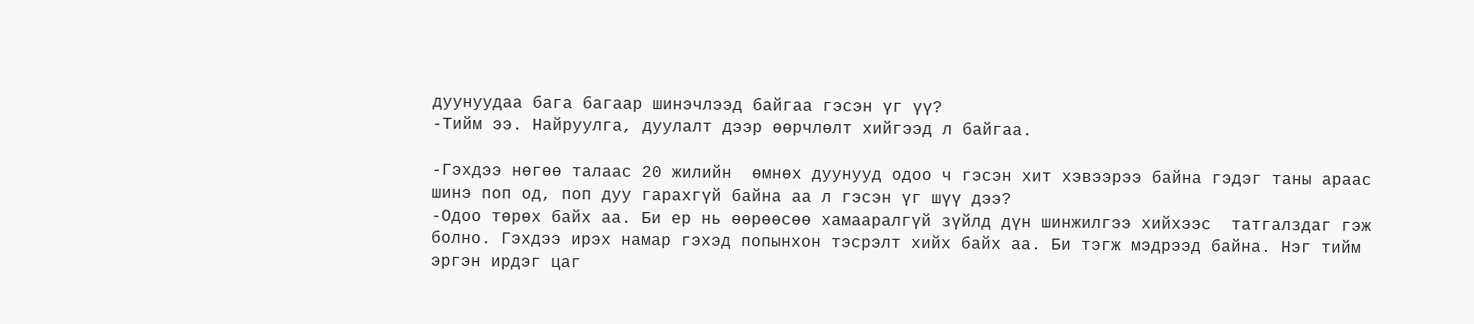дуунуудаа бага багаар шинэчлээд байгаа гэсэн үг үү?
-Тийм ээ. Найруулга, дуулалт дээр өөрчлөлт хийгээд л байгаа.

-Гэхдээ нөгөө талаас 20 жилийн  өмнөх дуунууд одоо ч гэсэн хит хэвээрээ байна гэдэг таны араас шинэ поп од, поп дуу гарахгүй байна аа л гэсэн үг шүү дээ?
-Одоо төрөх байх аа. Би ер нь өөрөөсөө хамааралгүй зүйлд дүн шинжилгээ хийхээс  татгалздаг гэж болно. Гэхдээ ирэх намар гэхэд попынхон тэсрэлт хийх байх аа. Би тэгж мэдрээд байна. Нэг тийм эргэн ирдэг цаг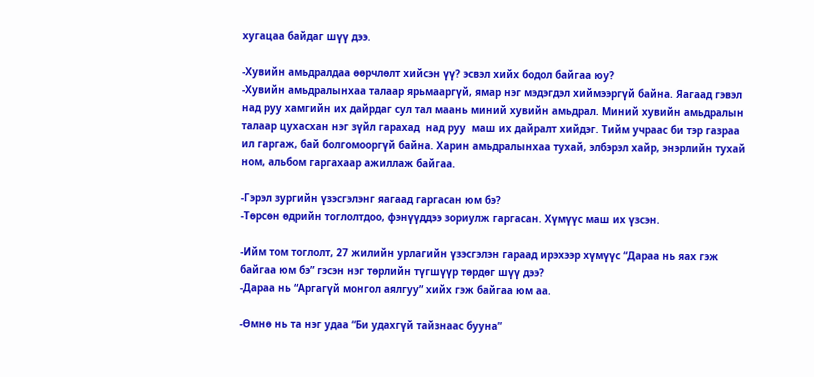хугацаа байдаг шүү дээ.

-Хувийн амьдралдаа өөрчлөлт хийсэн үү? эсвэл хийх бодол байгаа юу?
-Хувийн амьдралынхаа талаар ярьмааргүй, ямар нэг мэдэгдэл хиймээргүй байна. Яагаад гэвэл над руу хамгийн их дайрдаг сул тал маань миний хувийн амьдрал. Миний хувийн амьдралын талаар цухасхан нэг зүйл гарахад  над руу  маш их дайралт хийдэг. Тийм учраас би тэр газраа ил гаргаж, бай болгомооргүй байна. Харин амьдралынхаа тухай, элбэрэл хайр, энэрлийн тухай ном, альбом гаргахаар ажиллаж байгаа.

-Гэрэл зургийн үзэсгэлэнг яагаад гаргасан юм бэ?
-Төрсөн өдрийн тоглолтдоо, фэнүүддээ зориулж гаргасан. Хүмүүс маш их үзсэн.

-Ийм том тоглолт, 27 жилийн урлагийн үзэсгэлэн гараад ирэхээр хүмүүс “Дараа нь яах гэж байгаа юм бэ” гэсэн нэг төрлийн түгшүүр төрдөг шүү дээ?
-Дараа нь “Аргагүй монгол аялгуу” хийх гэж байгаа юм аа.

-Өмнө нь та нэг удаа “Би удахгүй тайзнаас бууна”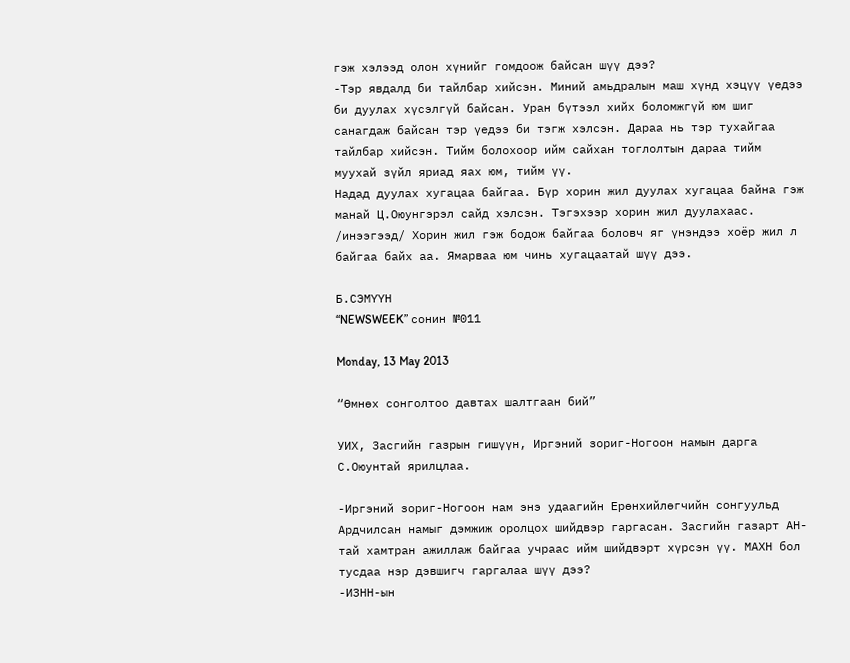гэж хэлээд олон хүнийг гомдоож байсан шүү дээ?
-Тэр явдалд би тайлбар хийсэн. Миний амьдралын маш хүнд хэцүү үедээ би дуулах хүсэлгүй байсан. Уран бүтээл хийх боломжгүй юм шиг санагдаж байсан тэр үедээ би тэгж хэлсэн. Дараа нь тэр тухайгаа тайлбар хийсэн. Тийм болохоор ийм сайхан тоглолтын дараа тийм муухай зүйл яриад яах юм, тийм үү.
Надад дуулах хугацаа байгаа. Бүр хорин жил дуулах хугацаа байна гэж манай Ц.Оюунгэрэл сайд хэлсэн. Тэгэхээр хорин жил дуулахаас. /инээгээд/ Хорин жил гэж бодож байгаа боловч яг үнэндээ хоёр жил л байгаа байх аа. Ямарваа юм чинь хугацаатай шүү дээ.

Б.СЭМҮҮН
“NEWSWEEK” сонин №011

Monday, 13 May 2013

“Өмнөх сонголтоо давтах шалтгаан бий”

УИХ, Засгийн газрын гишүүн, Иргэний зориг-Ногоон намын дарга С.Оюунтай ярилцлаа.

-Иргэний зориг-Ногоон нам энэ удаагийн Ерөнхийлөгчийн сонгуульд Ардчилсан намыг дэмжиж оролцох шийдвэр гаргасан. Засгийн газарт АН-тай хамтран ажиллаж байгаа учраас ийм шийдвэрт хүрсэн үү. МАХН бол тусдаа нэр дэвшигч гаргалаа шүү дээ?
-ИЗНН-ын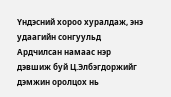Үндэсний хороо хуралдаж, энэ удаагийн сонгуульд Ардчилсан намаас нэр дэвшиж буй Ц.Элбэгдоржийг дэмжин оролцох нь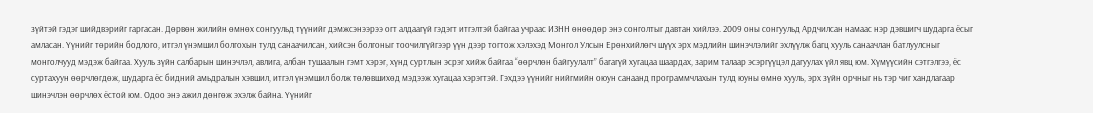зүйтэй гэдэг шийдвэрийг гаргасан. Дөрвөн жилийн өмнөх сонгуульд түүнийг дэмжсэнээрээ огт алдаагүй гэдэгт итгэлтэй байгаа учраас ИЗНН өнөөдөр энэ сонголтыг давтан хийлээ. 2009 оны сонгуульд Ардчилсан намаас нэр дэвшигч шударга ёсыг амласан. Үүнийг төрийн бодлого, итгэл үнэмшил болгохын тулд санаачилсан, хийсэн болгоныг тоочилгүйгээр үүн дээр тогтож хэлэхэд Монгол Улсын Ерөнхийлөгч шүүх эрх мэдлийн шинэчлэлийг эхлүүлж багц хууль санаачлан батлуулсныг монголчууд мэдэж байгаа. Хууль зүйн салбарын шинэчлэл, авлига, албан тушаалын гэмт хэрэг, хүнд суртлын эсрэг хийж байгаа “өөрчлөн байгуулалт” багагүй хугацаа шаардах, зарим талаар эсэргүүцэл дагуулах үйл явц юм. Хүмүүсийн сэтгэлгээ, ёс суртахуун өөрчлөгдөж, шударга ёс бидний амьдралын хэвшил, итгэл үнэмшил болж төлөвшихөд мэдээж хугацаа хэрэгтэй. Гэхдээ үүнийг нийгмийн оюун санаанд программчлахын тулд юуны өмнө хууль, эрх зүйн орчныг нь тэр чиг хандлагаар шинэчлэн өөрчлөх ёстой юм. Одоо энэ ажил дөнгөж эхэлж байна. Үүнийг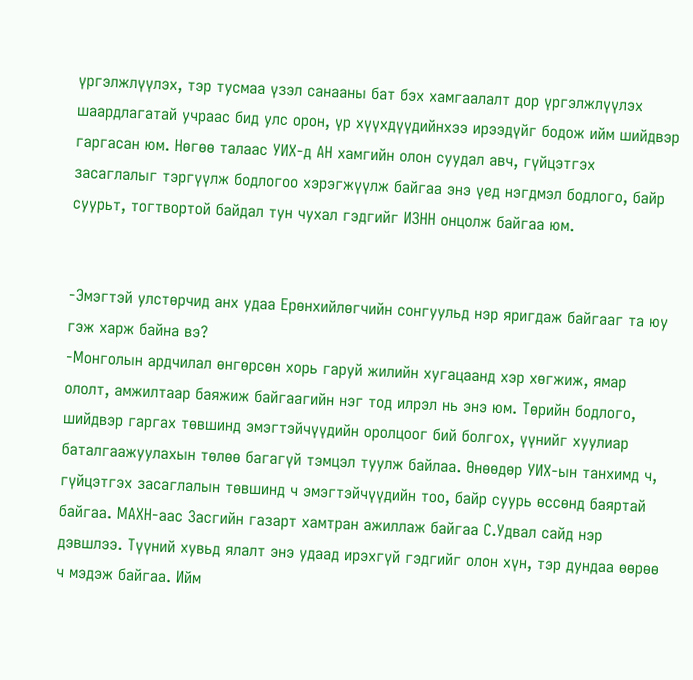үргэлжлүүлэх, тэр тусмаа үзэл санааны бат бэх хамгаалалт дор үргэлжлүүлэх шаардлагатай учраас бид улс орон, үр хүүхдүүдийнхээ ирээдүйг бодож ийм шийдвэр гаргасан юм. Нөгөө талаас УИХ-д АН хамгийн олон суудал авч, гүйцэтгэх засаглалыг тэргүүлж бодлогоо хэрэгжүүлж байгаа энэ үед нэгдмэл бодлого, байр суурьт, тогтвортой байдал тун чухал гэдгийг ИЗНН онцолж байгаа юм.


-Эмэгтэй улстөрчид анх удаа Ерөнхийлөгчийн сонгуульд нэр яригдаж байгааг та юу гэж харж байна вэ?
-Монголын ардчилал өнгөрсөн хорь гаруй жилийн хугацаанд хэр хөгжиж, ямар ололт, амжилтаар баяжиж байгаагийн нэг тод илрэл нь энэ юм. Төрийн бодлого, шийдвэр гаргах төвшинд эмэгтэйчүүдийн оролцоог бий болгох, үүнийг хуулиар баталгаажуулахын төлөө багагүй тэмцэл туулж байлаа. Өнөөдөр УИХ-ын танхимд ч, гүйцэтгэх засаглалын төвшинд ч эмэгтэйчүүдийн тоо, байр суурь өссөнд баяртай байгаа. МАХН-аас Засгийн газарт хамтран ажиллаж байгаа С.Удвал сайд нэр дэвшлээ. Түүний хувьд ялалт энэ удаад ирэхгүй гэдгийг олон хүн, тэр дундаа өөрөө ч мэдэж байгаа. Ийм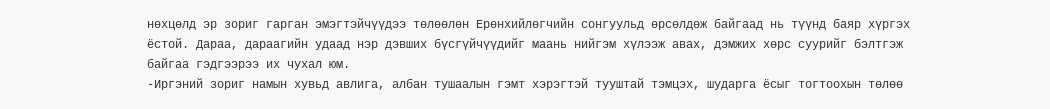нөхцөлд эр зориг гарган эмэгтэйчүүдээ төлөөлөн Ерөнхийлөгчийн сонгуульд өрсөлдөж байгаад нь түүнд баяр хүргэх ёстой. Дараа, дараагийн удаад нэр дэвших бүсгүйчүүдийг маань нийгэм хүлээж авах, дэмжих хөрс суурийг бэлтгэж байгаа гэдгээрээ их чухал юм.
-Иргэний зориг намын хувьд авлига, албан тушаалын гэмт хэрэгтэй тууштай тэмцэх, шударга ёсыг тогтоохын төлөө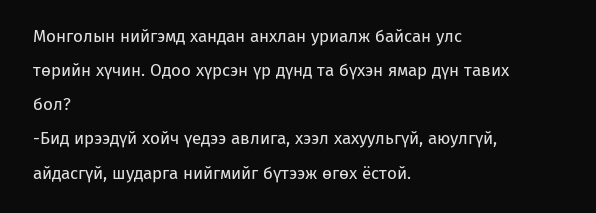Монголын нийгэмд хандан анхлан уриалж байсан улс төрийн хүчин. Одоо хүрсэн үр дүнд та бүхэн ямар дүн тавих бол?
-Бид ирээдүй хойч үедээ авлига, хээл хахуульгүй, аюулгүй, айдасгүй, шударга нийгмийг бүтээж өгөх ёстой.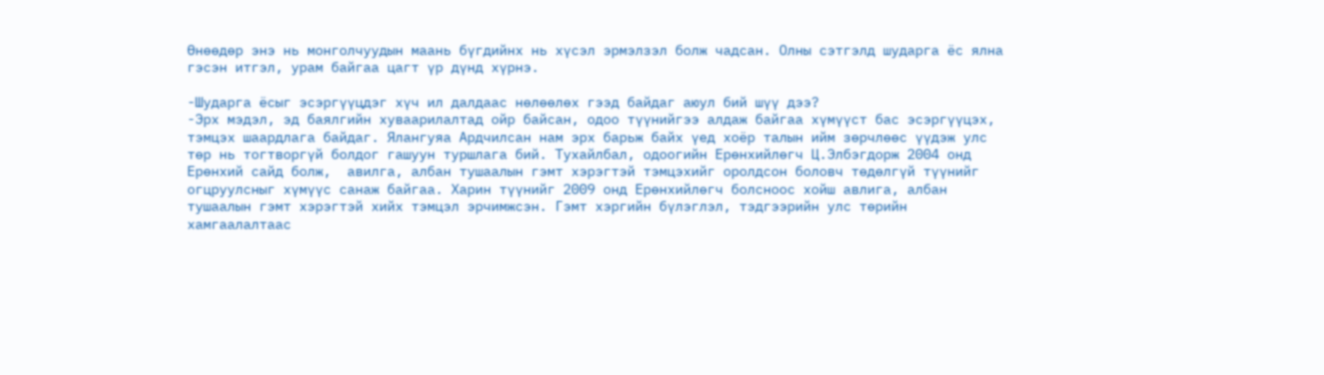Өнөөдөр энэ нь монголчуудын маань бүгдийнх нь хүсэл эрмэлзэл болж чадсан. Олны сэтгэлд шударга ёс ялна гэсэн итгэл, урам байгаа цагт үр дүнд хүрнэ.

-Шударга ёсыг эсэргүүцдэг хүч ил далдаас нөлөөлөх гээд байдаг аюул бий шүү дээ?
-Эрх мэдэл, эд баялгийн хуваарилалтад ойр байсан, одоо түүнийгээ алдаж байгаа хүмүүст бас эсэргүүцэх, тэмцэх шаардлага байдаг. Ялангуяа Ардчилсан нам эрх барьж байх үед хоёр талын ийм зөрчлөөс үүдэж улс төр нь тогтворгүй болдог гашуун туршлага бий. Тухайлбал, одоогийн Ерөнхийлөгч Ц.Элбэгдорж 2004 онд Ерөнхий сайд болж,  авилга, албан тушаалын гэмт хэрэгтэй тэмцэхийг оролдсон боловч төдөлгүй түүнийг огцруулсныг хүмүүс санаж байгаа. Харин түүнийг 2009 онд Ерөнхийлөгч болсноос хойш авлига, албан тушаалын гэмт хэрэгтэй хийх тэмцэл эрчимжсэн. Гэмт хэргийн бүлэглэл, тэдгээрийн улс төрийн хамгаалалтаас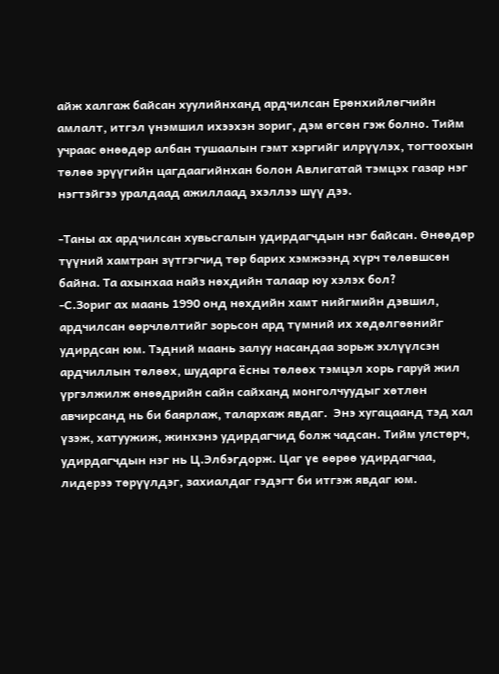айж халгаж байсан хуулийнханд ардчилсан Ерөнхийлөгчийн амлалт, итгэл үнэмшил ихээхэн зориг, дэм өгсөн гэж болно. Тийм учраас өнөөдөр албан тушаалын гэмт хэргийг илрүүлэх, тогтоохын төлөө эрүүгийн цагдаагийнхан болон Авлигатай тэмцэх газар нэг нэгтэйгээ уралдаад ажиллаад эхэллээ шүү дээ.

-Таны ах ардчилсан хувьсгалын удирдагчдын нэг байсан. Өнөөдөр түүний хамтран зүтгэгчид төр барих хэмжээнд хүрч төлөвшсөн байна. Та ахынхаа найз нөхдийн талаар юу хэлэх бол?
-С.Зориг ах маань 1990 онд нөхдийн хамт нийгмийн дэвшил, ардчилсан өөрчлөлтийг зорьсон ард түмний их хөдөлгөөнийг удирдсан юм. Тэдний маань залуу насандаа зорьж эхлүүлсэн ардчиллын төлөөх, шударга ёсны төлөөх тэмцэл хорь гаруй жил үргэлжилж өнөөдрийн сайн сайханд монголчуудыг хөтлөн авчирсанд нь би баярлаж, талархаж явдаг.  Энэ хугацаанд тэд хал үзэж, хатуужиж, жинхэнэ удирдагчид болж чадсан. Тийм улстөрч, удирдагчдын нэг нь Ц.Элбэгдорж. Цаг үе өөрөө удирдагчаа, лидерээ төрүүлдэг, захиалдаг гэдэгт би итгэж явдаг юм.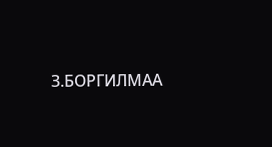З.БОРГИЛМАА